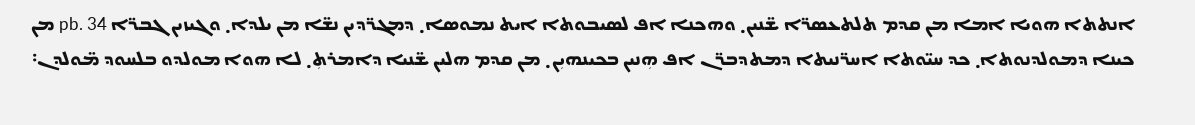ܐܢܬܬܐ ܗܘܝܐ ܐܡܐ ܡܢ ܩܕܡ ܬܠܬܥܣܪ̈ܐ ܫ̈ܢܝܢ܂ ܘܗܟܢܐ ܐܦ ܠܣܝܒܘܬܐ ܐܝܬ ܢܡܘܣܐ܂ ܕܡܓܪ̈ܕܝܢ ܢܫ̈ܐ ܡܢ ܝܠܕܐ܂ ܘܓܝܙܝܢ ܓܒܪ̈ܐ pb. 34 ܡܢ ܟܝܢܐ ܕܡܘܠܕܢܘܬܐ܂ ܟܕ ܚܝ̈ܘܬܐ ܐܚܪ̈ܢܝܬܐ ܕܡܬܕܒܪ̈ܢ ܐܦ ܗܼܢܝܢ ܒܟܝܢܗܝܼܢ܂ ܡܢ ܩܕܡ ܗܠܝܢ ܫ̈ܢܝܐ ܕܐܡܪܬܼ܂ ܠܐ ܗܘܐ ܡܘܠܕܘ ܒܠܚܘܕ ܡ̈ܘܠܕܢ܃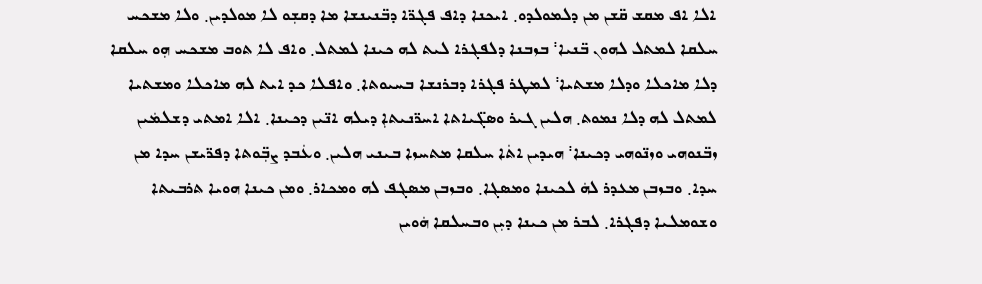ܐܠܐ ܐܦ ܡܩܫ ܩ̈ܫܢ ܡܢ ܕܠܡܘܠܕܘ܂ ܐܝܟܢܐ ܕܐܦ ܦܓܪ̈ܐ ܕܒ̈ܢܝܢܫܐ ܡܐ ܕܩܫܼܘ ܠܐ ܡܘܠܕܝܢ܂ ܘܠܐ ܡܫܟܚ ܚܠܩܐ ܠܡܬܠ ܠܗܘܢ ܒ̈ܢܝܐ܃ ܒܙܒܢܐ ܕܠܦܓܪܐ ܠܝܬ ܠܗ ܟܝܢܐ ܠܡܬܠ܂ ܘܐܦ ܠܐ ܬܘܒ ܡܫܟܚ ܗܼܘ ܚܠܩܐ ܕܠܐ ܡܐܟܠܐ ܘܕܠܐ ܡܫܬܝܐ܃ ܠܡܛܪ ܦܓܪܐ ܕܒܪܢܫܐ ܒܚܝܘܬܐ܂ ܘܐܦܠܐ ܟܕ ܐܝܬ ܠܗ ܡܐܟܠܐ ܘܡܫܬܝܐ ܠܡܬܠ ܠܗ ܕܠܐ ܢܡܘܬ܂ ܗܠܝܢ ܓܝܪ ܘܣܓ̈ܝܐܬܐ ܐܚܪ̈ܢܝܬܐܼ ܕܝܠܗ ܐܢ̈ܝܢ ܕܟܝܢܐ܂ ܐܠܐ ܐܡܬܝ ܕܫܠܡܿܝܢ ܙܒ̈ܢܘܗܝ ܘܙܢ̈ܘܗܝ ܕܟܝܢܐ܃ ܗܝܕܝܢ ܐܬܿܐ ܚܠܩܐ ܡܬܚܙܐ ܒܝܢܝ ܗܠܝܢ܂ ܘܥܿܒܕ ܨܒܼ̈ܘܬܐ ܕܦܪ̈ܝܫܢ ܚܕܐ ܡܢ ܚܕܐ܂ ܘܒܙܒܢ ܡܥܕܪ ܠܗܿ ܠܟܝܢܐ ܘܡܣܓܐ܂ ܘܒܙܒܢ ܡܣܓܦ ܠܗ ܘܡܟܐܪ܂ ܘܡܢ ܟܝܢܐ ܗܘܝܐ ܬܪܒܝܬܐ ܘܫܘܡܠܝܐ ܕܦܓܪܐ܂ ܠܒܪ ܡܢ ܟܝܢܐ ܕܝܼܢ ܘܒܚܠܩܐ ܗܿܘܝܢ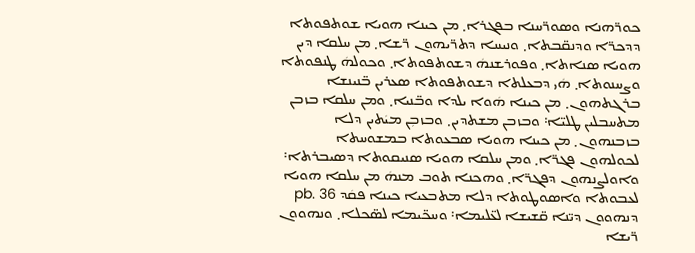ܟܘܪ̈ܗܢܐ ܘܣܘܪ̈ܚܢܐ ܒܦܓܪܐ܂ ܡܢ ܟܝܢܐ ܗܘܝܐ ܫܘܬܦܘܬܐ ܕܕܟܪ̈ܐ ܘܕܢܩ̈ܒܬܐ܂ ܘܢܝܚܐ ܕܬܪ̈ܝܗܘܢ ܪ̈ܫܐ܂ ܡܢ ܚܠܩܐ ܕܝܢ ܗܘܝܐ ܣܢܐܬܐ܂ ܘܦܘܪܫܢܗܿ ܕܫܘܬܦܘܬܐ܂ ܘܟܘܠܗܿ ܛܢܦܘܬܐ ܘܨܚܢܘܬܐ܂ ܗܿܝ ܕܒܥܠܬܐ ܕܫܘܬܦܘܬܐ ܣܥܪܝܢ ܒ̈ܢܝܢܫܐ ܒܪܓܬܗܘܢ܂ ܡܢ ܟܝܢܐ ܗܿܘܐ ܝܠܕܐ ܘܒ̈ܢܝܐ܂ ܘܡܢ ܚܠܩܐ ܒܙܒܢ ܡܬܚܒܠܝܢ ܛܠܝ̈ܐ܃ ܘܒܙܒܢ ܡܫܬܕܝܢ܂ ܘܒܙܒܼܢ ܡܝܿܬܝܢ ܕܠܐ ܒܙܒܢܗܘܢ܂ ܡܢ ܟܝܢܐ ܗܘܝܐ ܣܒܥܘܬܐ ܒܡܫܘܚܬܐ ܠܟܘܠܗܘܢ ܦܓܪ̈ܐ܂ ܘܡܢ ܚܠܩܐ ܗܘܝܐ ܣܢܝܩܘܬܐ ܕܣܝܒܪܬܐ܃ ܘܐܘܠܨܢܗܘܢ ܕܦܓܪ̈ܐ܂ ܘܗܟܢܐ ܬܘܒ ܡܢܗܿ ܡܢ ܚܠܩܐ ܗܘܝܐ ܠܥܒܘܬܐ ܘܐܣܘܛܘܬܐ ܕܠܐ ܡܬܒܥܝܐ ܟܝܢܐ ܦܩܿܕ pb. 36 ܕܢܗܘܘܢ ܕܝ̈ܢܐ ܩ̈ܫܝܫܐ ܠܥ̈ܠܝܡܐ܃ ܘܚܟ̈ܝܡܐ ܠܣ̈ܟܠܐ܂ ܘܢܗܘܘܢ ܪ̈ܝܫܐ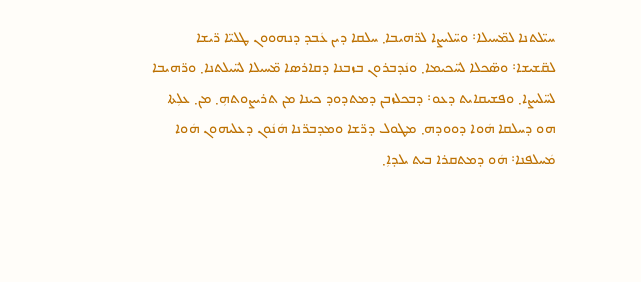ܚܝ̈ܠܬܢܐ ܠܡ̈ܚܝܠܐ܃ ܘܚ̈ܠܝܨܐ ܠܪ̈ܗܝܒܐ܂ ܚܠܩܐ ܕܝܢ ܥܿܒܕ ܕܢܗܘܘܢ ܛܠܝ̈ܐ ܪ̈ܝܫܐ ܠܩ̈ܫܝܫܐ܃ ܘܣ̈ܟܠܐ ܠܚ̈ܟܝܡܐ܂ ܘܢܿܕܒܪܘܢ ܒܙܒܢܐ ܕܩܐܪܣܐ ܡ̈ܚܝܠܐ ܠܚ̈ܝܠܬܢܐ܂ ܘܪ̈ܗܝܒܐ ܠܚ̈ܠܝܨܐ܂ ܘܦܫܝܩܐܝܬ ܕܥܘ܃ ܕܒܟܠܙܒܢ ܕܡܬܕܘܕ ܟܝܢܐ ܡܢ ܬܪܝܨܘܬܗܼ܂ ܡܢ܂ ܥܠܼܬܐ ܗܘ ܕܚܠܩܐ ܗܿܘܐ ܕܘܘܕܗ܂ ܡܛܘܠ ܕܪ̈ܫܐ ܘܡܕܒܪ̈ܢܐ ܗܿܢܿܘܢ ܕܥܠܝܗܘܢ ܗܿܘܐ ܡܿܚܠܦܢܐ܃ ܗܿܘ ܕܡܬܩܪܐ ܒܝܬ ܝܠܕܐܼ܂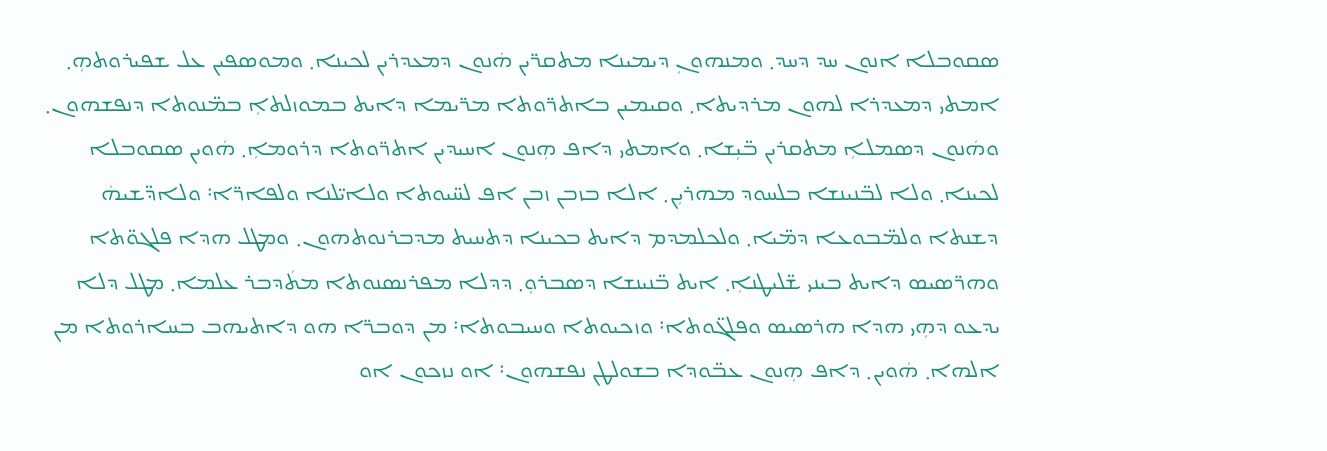ܣܩܘܒܠܐ ܐܢܘܢ ܚܕ ܕܚܕ܂ ܘܡܢܗܘܢܼ ܕܝܡܝܢܐ ܡܬܩܪ̈ܝܢ ܗܿܢܘܢ ܕܡܥܕܪܝܢ ܠܟܝܢܐ܂ ܘܡܘܣܦܝܢ ܥܠ ܫܦܝܪܘܬܗܼ܂ ܐܡܬܝ ܕܡܥܕܪܐ ܠܗܘܢ ܡܪܕܝܬܐ܂ ܘܩܝܡܝܢ ܒܐܬܪ̈ܘܬܐ ܡܪ̈ܝܡܐ ܕܐܝܬ ܒܡܘܙܠܬܐܼ ܒܡ̈ܢܘܬܐ ܕܢܦܫܗܘܢ܂ ܘܗܿܢܘܢ ܕܣܡܠܐܼ ܡܬܩܪܝܢ ܒ̈ܝܼܫܐ܂ ܘܐܡܬܝ ܕܐܦ ܗܼܢܘܢ ܐܚܝܕܝܢ ܐܬܪ̈ܘܬܐ ܕܪܘܡܐܼ܂ ܗܿܘܝܢ ܣܩܘܒܠܐ ܠܟܝܢܐ܂ ܘܠܐ ܠܒ̈ܢܝܢܫܐ ܒܠܚܘܕ ܡܗܪܝܼܢ܂ ܐܠܐ ܒܙܒܢ ܙܒܢ ܐܦ ܠܚ̈ܝܘܬܐ ܘܠܐܝ̈ܠܢܐ ܘܠܦܐܪ̈ܐ܃ ܘܠܐܕ̈ܫܝܗܿ ܕܫܢܬܐ ܘܠܡ̈ܒܘܥܐ ܕܡ̈ܝܐ܂ ܘܠܟܠܡܕܡ ܕܐܝܬ ܒܟܝܢܐ ܕܬܚܝܬ ܡܕܒܪܢܘܬܗܘܢ܂ ܘܡܛܠ ܗܕܐ ܦܠܓܘ̈ܬܐ ܘܗܪ̈ܣܝܣ ܕܐܝܬ ܒܝܢܝ ܫ̈ܠܝܛܢܐܼ܂ ܐܝܬ ܒ̈ܢܝܢܫܐ ܕܣܒܪܘܼ܂ ܕܕܠܐ ܡܦܪܢܣܢܘܬܐ ܡܬܿܕܒܪ ܥܠܡܐ܂ ܡܛܠ ܕܠܐ ܝܕܥܘ ܕܗܼܝ ܗܕܐ ܗܪܣܝܣ ܘܦܠܓ̈ܘܬܐ܃ ܘܙܟܝܘܬܐ ܘܚܝܒܘܬܐ܃ ܡܢ ܕܘܒܪ̈ܐ ܗܘ ܕܐܬܝܗܒ ܒܚܐܪܘܬܐ ܡܢ ܐܠܗܐ܂ ܗܿܘܝܢ܂ ܕܐܦ ܗܼܢܘܢ ܥܒ̈ܘܕܐ ܒܫܘܠܛܢ ܢܦܫܗܘܢ܃ ܐܘ ܢܙܟܘܢ ܐܘ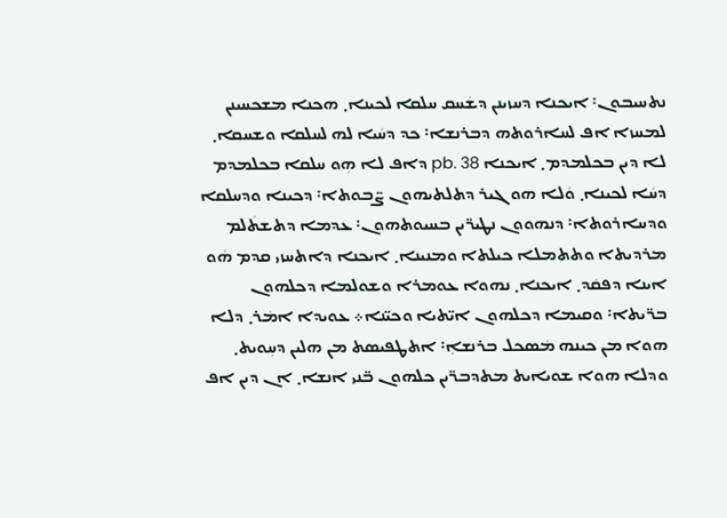ܢܬܚܝܒܘܢ܃ ܐܝܟܢܐ ܕܚܙܝܢܢ ܕܫܿܚܩ ܚܠܩܐ ܠܟܝܢܐ܂ ܗܟܢܐ ܡܫܟܚܝܢܢ ܠܡܚܙܐ ܐܦ ܠܚܐܪܘܬܗ ܕܒܪܢܫܐ܃ ܟܕ ܕܚܿܝܐ ܠܗ ܠܚܠܩܐ ܘܫܚܩܐ܂ ܠܐ ܕܝܢ ܒܟܠܡܕܡ܂ ܐܝܟܢܐ pb. 38 ܕܐܦ ܠܐ ܗܼܘ ܚܠܩܐ ܒܟܠܡܕܡ ܕܚܿܐ ܠܟܝܢܐ܂ ܘܿܠܐ ܗܘ ܓܝܪ ܕܬܠܬܝܗܘܢ ܨ̈ܒܘܬܐ܃ ܕܟܝܢܐ ܘܕܚܠܩܐ ܘܕܚܐܪܘܬܐ܃ ܕܢܗܘܘܢ ܢܛܝܪ̈ܝܢ ܒܚܝܘܬܗܘܢ܃ ܥܕܡܐ ܕܬܫܬܿܠܡ ܡܪܕܝܬܐ ܘܬܬܡܠܐ ܟܝܠܬܐ ܘܡܢܝܢܐ܂ ܐܝܟܢܐ ܕܐܬܚܙܝ ܩܕܡ ܗܿܘ ܐܝܢܐ ܕܦܩܿܕ܂ ܐܝܟܢܐ܂ ܢܗܘܐ ܥܘܡܪܐ ܘܫܘܠܡܐ ܕܟܠܗܘܢ ܒܪ̈ܝܬܐ܃ ܘܩܝܡܐ ܕܟܠܗܘܢ ܐܝ̈ܬܝܐ ܘܟܝ̈ܢܐ܀ ܥܘܝܕܐ ܐܡܿܪ܂ ܕܠܐ ܗܘܐ ܡܢ ܟܝܢܗ ܡܿܣܟܠ ܒܪܢܫܐܼ܃ ܐܬܛܦܝܣܬ ܡܢ ܗܠܝܢ ܕܚܼܘܝܬ܂ ܘܕܠܐ ܗܘܐ ܫܘܝܐܝܬ ܡܬܕܒܪ̈ܝܢ ܟܠܗܘܢ ܒ̈ܢܝ ܐܢܫܐ܂ ܐܢ ܕܝܢ ܐܦ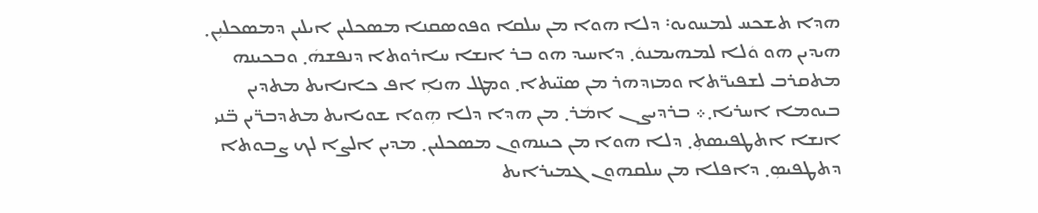ܗܕܐ ܬܫܟܚ ܠܡܚܘܝܘ܃ ܕܠܐ ܗܘܐ ܡܢ ܚܠܩܐ ܘܦܘܣܩܢܐ ܡܣܟܠܝܢ ܐܝܠܝܢ ܕܡܣܟܠܝܼܢ܂ ܗܝܕܝܢ ܗܘ ܘܿܠܐ ܠܡܗܝܡܢܘܿ܂ ܕܐܚܝܕ ܗܘ ܒܪ ܐܢܫܐ ܚܐܪܘܬܐ ܕܢܦܫܗܿ܂ ܘܒܟܝܢܗ ܡܬܩܪܒ ܠܫܦܝܪ̈ܬܐ ܘܡܙܕܗܪ ܡܢ ܣܢ̈ܝܬܐ܂ ܘܡܛܠ ܗܢܐܼ ܐܦ ܟܐܢܐܝܬ ܡܬܕܝܢ ܒܝܘܡܐ ܐܚܪܝܐ܂܀ ܒܪܕܝܨܢ ܐܡܿܪ܂ ܡܢ ܗܕܐ ܕܠܐ ܗܼܘܐ ܫܘܝܐܝܬ ܡܬܕܒܪ̈ܝܢ ܒ̈ܢܝ ܐܢܫܐ ܐܬܛܦܝܣܬܼ܂ ܕܠܐ ܗܘܐ ܡܢ ܟܝܢܗܘܢ ܡܣܟܠܝܢ܂ ܡܕܝܢ ܐܠܨܐ ܠܟ ܨܒܘܬܐ ܕܬܛܦܝܣܼ܂ ܕܐܦܠܐ ܡܢ ܚܠܩܗܘܢ ܓܡܝܪܐܝܬ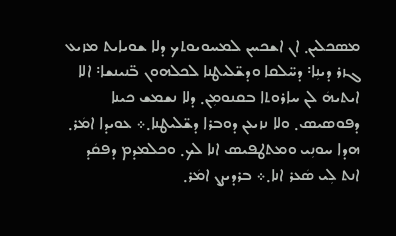ܡܣܟܠܝܢ܂ ܐܢ ܐܫܟܚܢ ܠܡܚܘܝܘܬܟ ܕܠܐ ܫܘܝܐܝܬ ܡܙܝܥ ܓܙܪ ܕܝܢܼܐ܃ ܕܚ̈ܠܩܐ ܘܕܫ̈ܠܝܛܢܐ ܠܟܠܗܘܢ ܒ̈ܢܝܢܫܐ܃ ܐܠܐ ܐܝܬܝܗܿ ܠܢ ܚܐܪܘܬܐ ܒܩܢܘܡܼܢ܂ ܕܠܐ ܢܫܡܫ ܟܝܢܐ ܕܦܘܣܝܣ܂ ܘܠܐ ܢܙܝܥܢ ܕܘܒܪܐ ܕܫ̈ܠܝܛܢܐ܂܀ ܥܘܝܕܐ ܐܡܿܪ܂ ܗܕܐ ܚܘܢܼܝ ܘܡܬܛܦܝܣ ܐܢܐ ܠܟ܂ ܘܟܠܡܕܡ ܕܦܩܿܕ ܐܢܬ ܠܼܝ ܣܿܥܪ ܐܢܐ܂܀ ܒܪܕܝܨܢ ܐܡܿܪ܂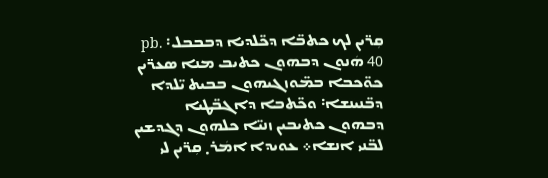ܩܼܪ̈ܝܢ ܠܟ ܟܬܒ̈ܐ ܕܟ̈ܠܕܝܐ ܕܒܒܒܠ܃ pb. 40 ܗܿܢܘܢ ܕܒܗܘܢ ܟܬܝܒ ܡܢܐ ܣܥܪ̈ܝܢ ܟܘ̈ܟܒܐ ܒܡ̈ܘܙܓܝܗܘܢ ܒܒܝܬ ܝ̈ܠܕܐ ܕܒ̈ܢܝܢܫܐ܃ ܘܟ̈ܬܒܐ ܕܐܓܒ̈ܛܝܐ ܕܒܗܘܢ ܟܬܝܒܝܢ ܙܢܝ̈ܐ ܟܠܗܘܢ ܕܓܕܫܝܢ ܠܒ̈ܢܝ ܐܢܫܐ܀ ܥܘܝܕܐ ܐܡܿܪ܂ ܩܼܪ̈ܝܢ ܠܝ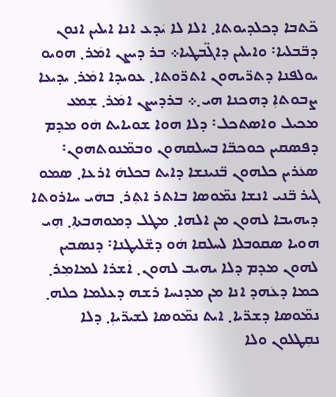ܟ̈ܬܒܐ ܕܟܠܕܝܘܬܐ܂ ܐܠܐ ܠܐ ܝܿܕܥ ܐܢܐ ܐܝܠܝܢ ܐܢܘܢ ܕܒ̈ܒܠܝܐ܃ ܘܐܝܠܝܢ ܕܐܓ̈ܒܛܝܐ܀ ܒܪ ܕܝܨܢ ܐܡܿܪ܂ ܗܘܝܘ ܝܘܠܦܢܐ ܕܬܪ̈ܝܗܘܢ ܐܬܪ̈ܘܬܐ܂ ܥܘܝܕܐ ܐܡܿܪ܂ ܝܕܝܥܐ ܨܒܘܬܐܼ ܕܗܟܢܐ ܗܝ܂܀ ܒܪܕܝܨܢ ܐܡܿܪ܂ ܫܼܡܥ ܡܟܝܠ ܘܐܣܬܟܠ܃ ܕܠܐ ܗܘܐ ܫܘܝܐܝܬ ܗܿܘ ܡܕܡ ܕܦܣܩܝܢ ܟܘܟܒ̈ܐ ܒܚܠܩܗܘܢ ܘܒܡ̈ܢܘܬܗܘܢ܃ ܣܥܿܪܝܢ ܟܠܗܘܢ ܒ̈ܢܝܢܫܐ ܕܐܝܬ ܒܟܠܗܿ ܐܪܥܐ܂ ܣܡܘ ܓܝܪ ܒ̈ܢܝ ܐܢܫܐ ܢܡ̈ܘܣܐ ܒܐܬܪ ܐܬܼܪ܂ ܒܗܿܝ ܚܐܪܘܬܐ ܕܝܗܝܒܐ ܠܗܘܢ ܡܢ ܐܠܗܐ܂ ܡܛܠ ܕܡܘܗܒܬܐܼ܂ ܗܼܝ ܗܘܝܐ ܣܩܘܒܠܐ ܠܚܠܩܐ ܗܿܘ ܕܫ̈ܠܝܛܢܐ܃ ܕܢܣܒܝܢ ܠܗܘܢ ܡܕܡ ܕܠܐ ܝܗܝܒ ܠܗܘܢ܂ ܐܿܫܪܐ ܠܡܐܡܼܪ܂ ܟܡܐ ܕܥܿܗܕ ܐܢܐ ܡܢ ܡܕܢܚܐ ܪܫܗ ܕܥܠܡܐ ܟܠܗ܂ ܢܡ̈ܘܣܐ ܕܫܪ̈ܝܐ܂ ܐܝܬ ܢܡ̈ܘܣܐ ܠܫܝܪ̈ܝܐܼ܂ ܕܠܐ ܢܩܼܛܠܘܢ ܘܠܐ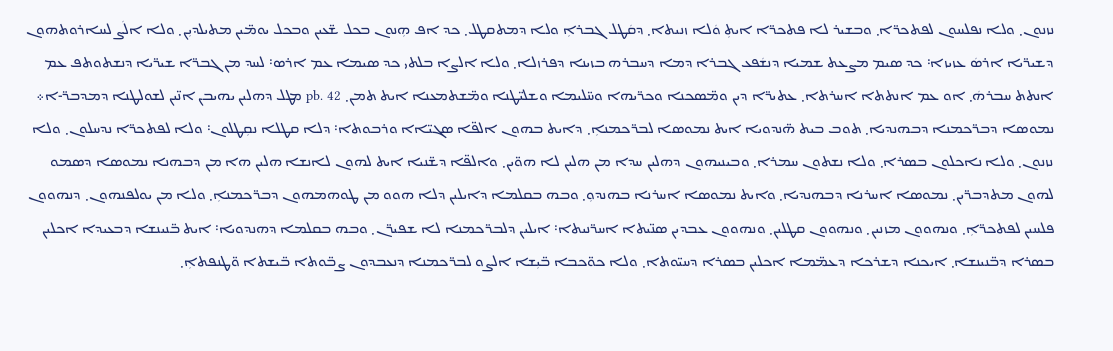ܢܙܢܘܢ܂ ܘܠܐ ܢܦܠܚܘܢ ܠܦܬܟܪ̈ܐ܂ ܘܒܫܝܪ ܠܐ ܦܬܟܪ̈ܐ ܐܝܬܼ ܘܿܠܐ ܙܢܝܬܐ܂ ܕܩܿܛܠ ܓܒܪܐܼ ܘܠܐ ܕܡܬܩܛܠ܂ ܟܕ ܐܦ ܗܼܢܘܢ ܒܟܠ ܫ̈ܥܝܢ ܘܒܟܠ ܝܘܡ̈ܝܢ ܡܬܝܠܕܝܼܢ܂ ܘܠܐ ܐܠܿܨ ܠܚܐܪܘܬܗܘܢ ܕܫܝܪ̈ܝܐ ܐܪܣܿ ܥܙܝܙܐ܃ ܟܕ ܣܝܡ ܡܨܥܬ ܫܡܝܐ ܕܢܫܿܦܥ ܓܒܪܐ ܕܡܐ ܕܚܒܪܗ ܒܙܝܢܐ ܕܦܪܙܠܐ܂ ܘܠܐ ܐܠܨܐ ܒܠܬܝ ܟܕ ܣܝܡܐ ܥܡ ܐܪܣ܃ ܠܚܕ ܡܢ ܓܒܪ̈ܐ ܫܝܪ̈ܝܐ ܕܢܫܬܘܬܦ ܥܡ ܐܢܬܬ ܚܒܪܗܿ܂ ܐܘ ܥܡ ܐܢܬܬܐ ܐܚܪܬܐ܂ ܥܬܝܪ̈ܐ ܕܝܢ ܘܡ̈ܣܟܢܐ ܘܟܪ̈ܝܗܐ ܘܚ̈ܠܝܡܐ ܘܫܠܝ̈ܛܢܐ ܘܡ̈ܫܬܡܥܢܐ ܐܝܬ ܬܡܢ܂ pb. 42 ܡܛܠ ܕܗܠܝܢ ܝܗܝܒܢ ܐܢ̈ܝܢ ܠܫܘܠܛܢܐ ܕܡܕܒܪ̈-ܐ܀ ܢܡܘܣܐ ܕܒܪ̈ܟܡܢܐ ܕܒܗܢܕܝܐ܂ ܬܘܒ ܒܝܬ ܗ̈ܢܕܘܝܐ ܐܝܬ ܢܡܘܣܐ ܠܒܪ̈ܟܡܢܐܼ܂ ܕܐܝܬ ܒܗܘܢ ܐܠܦ̈ܐ ܣܓܝ̈ܐܐ ܘܪܒܘܬܐ܃ ܕܠܐ ܩܛܠܐ ܢܩܼܛܠܘܢ܃ ܘܠܐ ܠܦܬܟܪ̈ܐ ܢܕܚܠܘܢ܂ ܘܠܐ ܢܙܢܘܢ܂ ܘܠܐ ܢܐܟܠܘܢ ܒܣܪܐ܂ ܘܠܐ ܢܫܬܘܢ ܚܡܪܐ܂ ܘܒܝܢܝܗܘܢ ܕܗܠܝܢ ܚܕܐ ܡܢ ܗܠܝܢ ܠܐ ܗܘ̈ܝܢ܂ ܘܐܠܦ̈ܐ ܕܫ̈ܢܝܐ ܐܝܬ ܠܗܘܢ ܠܐܢܫܐ ܗܠܝܢ ܗܐ ܡܢ ܕܒܗܢܐ ܢܡܘܣܐ ܕܣܡܘ ܠܗܘܢ ܡܬܕܒܪ̈ܝܢ܂ ܢܡܘܣܐ ܐܚܪܢܐ ܕܒܗܢܕܝܐ܂ ܘܐܝܬ ܢܡܘܣܐ ܐܚܪܢܐ ܒܗܢܕܘܼ܂ ܘܒܗ ܒܩܠܡܐ ܕܐܝܠܝܢ ܕܠܐ ܗܘܘ ܡܢ ܛܘܗܡܗܘܢ ܕܒܪ̈ܟܡܢܐܼ܂ ܘܠܐ ܡܢ ܝܘܠܦܢܗܘܢ܂ ܕܢܗܘܘܢ ܦܠܚܝܢ ܠܦܬܟܪ̈ܐܼ܂ ܘܢܗܘܘܢ ܡܙܢܝܢ܂ ܘܢܗܘܘܢ ܩܛܠܝܢ܂ ܘܢܗܘܘܢ ܥܒܕܝܢ ܣܢ̈ܝܬܐ ܐܚܪ̈ܢܝܬܐ܃ ܐܝܠܝܢ ܕܠܒܪ̈ܟܡܢܐ ܠܐ ܫܦܝܪ̈ܢ܂ ܘܒܗ ܒܩܠܡܐ ܕܗܢܕܘܝܐ܃ ܐܝܬ ܒ̈ܢܝܢܫܐ ܕܒܥܝܕܐ ܐܟܠܝܢ ܒܣܪܐ ܕܒ̈ܢܝܢܫܐ܂ ܐܝܟܢܐ ܕܫܪܟܐ ܕܥܡ̈ܡܐ ܐܟܠܝܢ ܒܣܪܐ ܕܚܝ̈ܘܬܐ܂ ܘܠܐ ܟܘ̈ܟܒܐ ܒ̈ܝܼܫܐ ܐܠܨܘ ܠܒܪ̈ܟܡܢܐ ܕܢܥܒܕܘܢ ܨܒ̈ܘܬܐ ܒ̈ܝܫܬܐ ܘ̈ܛܢܦܬܐܼ܂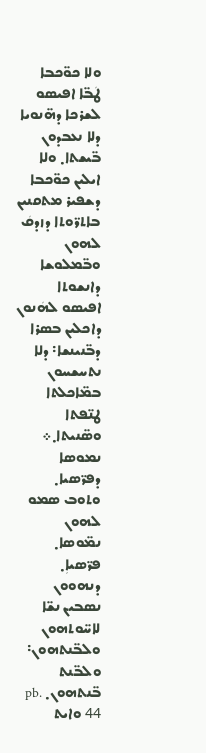ܘܠܐ ܟܘ̈ܟܒܐ ܛܿܒ̈ܐ ܐܦܝܣܘ ܠܫܪܟܐ ܕܗ̈ܢܘܝܐ ܕܠܐ ܢܥܒܕܘܢ ܒ̈ܝܫܬܐ܂ ܘܠܐ ܐܝܠܝܢ ܟܘ̈ܟܒܐ ܕܫܦܝܪ ܡܬܩܢܝܢ ܒܐܬܪ̈ܘܬܐ ܕܙܕܩܿ ܠܗܘܢ ܘܒ̈ܡܠܘܫܐ ܕܐܢܫܘܬܐ ܐܦܝܣܘ ܠܗܿܢܘܢ ܕܐܟܠܝܢ ܒܣܪܐ ܕܒ̈ܢܝܢܫܐ܃ ܕܠܐ ܢܬܚܫܚܘܢ ܒܡ̈ܐܟܠܬܐ ܛܢ̈ܦܬܐ ܘܣ̈ܢܝܬܐ܂܀ ܢܡܘܣܐ ܕܦܪ̈ܣܝܐ܂ ܘܬܘܒ ܣܡܘ ܠܗܘܢ ܢܡ̈ܘܣܐ܂ ܦܪ̈ܣܝܐܼ܂ ܕܢܗܘܘܢ ܢܣܒܝܢ ܢܫ̈ܐ ܠܐܚ̈ܘܬܗܘܢ ܘܠܒ̈ܢܬܗܘܢ܃ ܘܠܒ̈ܢܬ ܒ̈ܢܬܗܘܢ܂ pb. 44 ܘܐܝܬ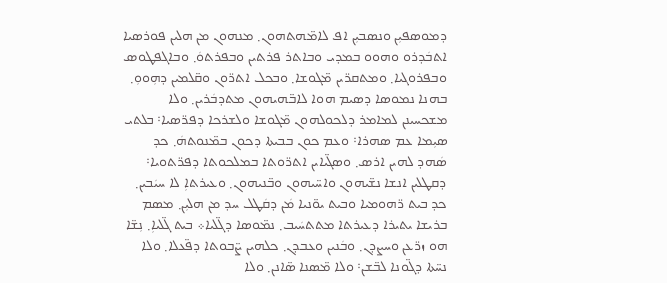ܕܡܘܣܦܝܼܢ ܘܢܣܒܝܼܢ ܐܦ ܠܐܡ̈ܗܬܗܘܢ܂ ܡܢܗܘܢ ܡܢ ܗܠܝܢ ܦܘܪܣܝܐ ܐܬܒܿܕܪܘ ܘܗܘܘ ܒܡܕܝ ܘܒܐܬܪ ܦܪܬܝܢ ܘܒܦܪܬܘܿ܂ ܘܒܐܓܦܛܘܣ ܘܒܦܪܘܓܝܐ܂ ܘܡܬܩܪ̈ܝܢ ܡ̈ܓܘܫܐ܂ ܘܒܟܠ ܐܬܪ̈ܘܢ ܘܩ̈ܠܡܝܢ ܕܗܼܘܘܼ܂ ܒܗܢܐ ܢܡܘܣܐ ܕܣܝܡ ܗܘܐ ܠܐܒ̈ܗܝܗܘܢ ܡܬܕܒܿܪܝܢ܂ ܘܠܐ ܡܫܟܚܝܢܢ ܠܡܐܡܪ ܕܠܟܘܠܗܘܢ ܡ̈ܓܘܫܐ ܘܠܫܪܟܐ ܕܦܪ̈ܣܝܐ܃ ܒܠܬܝ ܣܝܼܡܐ ܥܡ ܣܗܪܐ܃ ܘܥܡ ܟܘܢ ܒܒܝܬܐ ܕܟܘܢ ܒܡ̈ܢܘܬܗܿ܂ ܟܕ ܣܿܗܕ ܠܗܝܢ ܐܪܣ܂ ܘܣܓ̈ܝܐܝܢ ܐܬܪ̈ܘܬܐ ܒܡܠܟܘܬܐ ܕܦܪ̈ܬܘܝܐ܃ ܕܩܛܠܝܢ ܐܢܫܐ ܢܫ̈ܝܗܘܢ ܘܐܚ̈ܝܗܘܢ ܘܒ̈ܢܝܗܘܢ܂ ܘܥܝܪܬܐܼ ܠܐ ܚܝܿܒܝܢ܂ ܟܕ ܒܝܬ ܪ̈ܗܘܡܝܐ ܘܒܝܬ ܝܘ̈ܢܝܐ ܡܿܢ ܕܩܿܛܠ ܚܕ ܡܢ ܗܠܝܼܢ܂ ܡܣܡ ܒܪܝܫܐ ܝܬܝܪܐ ܕܥܝܪܬܐ ܡܬܬܚܿܝܒ܂ ܢܡ̈ܘܣܐ ܕܓ̈ܠܝܐ܀ ܒܝܬ ܓ̈ܠܝܐܼ܂ ܢܼܫ̈ܐ ܗܘ ܙܪ̈ܥܢ ܘܚܨܕܢ܂ ܘܒܿܢܝܢ ܘܥܒܕܢ܂ ܟܠܗܝܢ ܨ̈ܒܘܬܐ ܕܦ̈ܥܠܐ܂ ܘܠܐ ܢܚ̈ܬܐ ܕܓ̈ܘܢܐ ܠܒ̈ܫܢ܃ ܘܠܐ ܡ̈ܣܢܐ ܣ̈ܐܢܢ܂ ܘܠܐ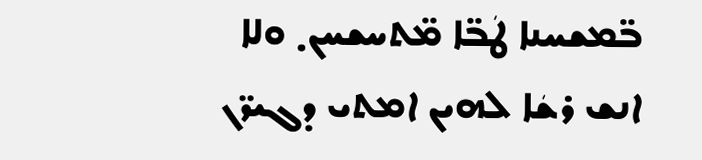ܒ̈ܡܫܚܢܐ ܛܿܒ̈ܐ ܡ̈ܬܚܫܚܢ܂ ܘܠܐ ܐܢܫ ܪܫܿܐ ܠܗܝܢ ܐܡܬܝ ܕܓܝܪ̈ܢ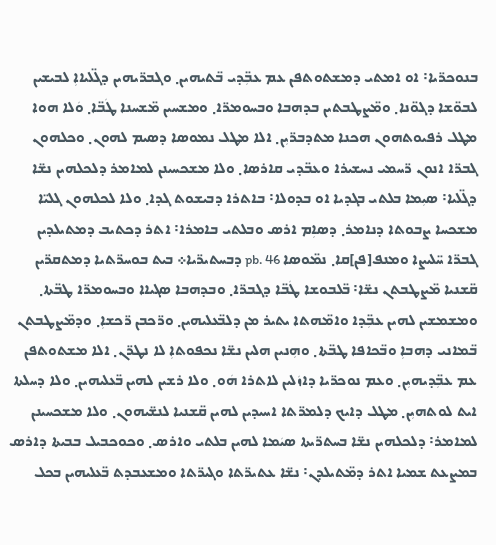ܒܢܘܟܪ̈ܝܐ܃ ܐܘ ܐܡܬܝ ܕܡܫܬܘܬܦܢ ܥܡ ܥܒܼ̈ܕܝ ܒ̈ܬܝܗܝܢ܂ ܘܓܒܪ̈ܝܗܝܢ ܕܓ̈ܠܝܐܐܼ ܠܒܝܫܝܢ ܠܒܘ̈ܫܐ ܕܓܘ̈ܢܐ܂ ܘܡ̈ܨܛܒܬܝܢ ܒܕܗܒܐ ܘܒܚܘܡܪ̈ܐ܂ ܘܡܫܚܝܢ ܡ̈ܫܚܢܐ ܛܿܒ̈ܐ܂ ܘܿܠܐ ܗܘܐ ܡܛܠ ܪܦܝܘܬܗܘܢ ܗܟܢܐ ܡܬܕܒܪ̈ܝܼܢ܂ ܐܠܐ ܡܛܠ ܢܡܘܣܐ ܕܣܝܡ ܠܗܘܢ܂ ܘܟܠܗܘܢ ܓܒܪ̈ܐ ܐܢܘܢ ܪ̈ܚܡܝ ܢܚܫܝܪܐ ܘܥܒ̈ܕܝ ܩܐܪܣܐ܂ ܘܠܐ ܡܫܟܚܝܢܢ ܠܡܐܡܪ ܕܠܟܠܗܝܢ ܢܫ̈ܐ ܕܓ̈ܠܝܐ܃ ܣܝܼܡܐ ܒܠܬܝ ܒܓܕܝܐ ܐܘ ܒܕܘܠܐ܃ ܒܐܬܪܐ ܕܒܝܫܘܬ ܓܕܐ܂ ܘܠܐ ܠܟܠܗܘܢ ܓܠܝ̈ܐ ܡܫܟܚܐ ܨܒܘܬܐ ܕܢܐܡܪ܂ ܕܣܐܼܡ ܐܪܣ ܘܒܠܬܝ ܒܐܡܪܐ܃ ܐܬܪ ܕܟܬܝܒ ܕܡܬܝܠܕܝܢ ܓܒܪ̈ܐ ܚ̈ܠܝܨܐ ܘܡܢܦ[ܦܢ]ܩܐ܂ ܢܡ̈ܘܣܐ pb. 46 ܕܒܚܬܝܪ̈ܝܐ܀ ܒܝܬ ܒܘܚܪ̈ܬܝܐ ܕܡܬܩܪ̈ܝܢ ܩ̈ܫܢܝܐ ܡ̈ܨܛܒܬܢ ܢܫ̈ܐ܃ ܒ̈ܠܒܘܫܐ ܛܿܒ̈ܐ ܕܓܒܪ̈ܐ܂ ܘܒܕܗܒܐ ܣܓܝܐܐ ܘܒܚܘܡܪ̈ܐ ܛܒ̈ܬܐ܂ ܘܡܫܡܫܝܢ ܠܗܝܢ ܥܒܼ̈ܕܐ ܘܐܡ̈ܗܬܐ ܝܬܝܪ ܡܢ ܕܠܒ̈ܥܠܝܗܝܢ܂ ܘܪ̈ܟܒܢ ܪ̈ܟܫܐܼ܂ ܘܕܡ̈ܨܛܒܬܢ ܒ̈ܡܐܢܝ ܕܗܒܐܼ ܘܒ̈ܟܐܦܐ ܛܒ̈ܬܐ܂ ܘܗܼܢܝܢ ܗܠܝܢ ܢܫ̈ܐ ܢܟܦܘܬܐܼ ܠܐ ܢܛܪ̈ܢ܂ ܐܠܐ ܡܫܬܘܬܦܢ ܥܡ ܥܒܼ̈ܕܝܗܝܼܢ܂ ܘܥܡ ܢܘܟܪ̈ܝܐ ܕܐܙܿܠܝܢ ܠܐܬܪܐ ܗܿܘ܂ ܘܠܐ ܪܫܝܢ ܠܗܝܢ ܒ̈ܥܠܝܗܝܢ܂ ܘܠܐ ܕܚܠܬܐ ܐܝܬ ܠܘܬܗܝܼܢ܂ ܡܛܠ ܕܐܝܟ ܕܠܡܪ̈ܬܐ ܐܚܝܕܝܢ ܠܗܝܢ ܩ̈ܫܢܝܐ ܠܢܫ̈ܝܗܘܢ܂ ܘܠܐ ܡܫܟܚܝܢܢ ܠܡܐܡܪ܃ ܕܠܟܠܗܝܢ ܢܫ̈ܐ ܒܚܬܪ̈ܝܬܐ ܣܝܿܡܐ ܠܗܝܢ ܒܠܬܝ ܘܐܪܣ܂ ܘܟܘܟܒܝܠ ܒܒܝܬܐ ܕܐܪܣ ܒܡܨܥܬ ܫܡܝܐ ܐܬܪ ܕܡ̈ܬܝܠܕܢ܃ ܢܫ̈ܐ ܥܬܝܪ̈ܬܐ ܘܓܝܪ̈ܬܐ ܘܡܫܥܒܕܬ ܒ̈ܥܠܝܗܝܢ ܒܟܠ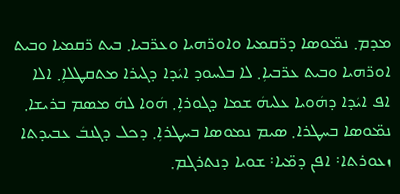ܡܕܡ܂ ܢܡ̈ܘܣܐ ܕܪ̈ܩܡܝܐ ܘܐܘܪ̈ܗܝܐ ܘܥܪ̈ܒܝܐ܂ ܒܝܬ ܪ̈ܩܡܝܐ ܘܒܝܬ ܐܘܪ̈ܗܝܐ ܘܒܝܬ ܥܪ̈ܒܝܐܼ܂ ܠܐ ܒܠܚܘܕ ܐܝܿܕܐ ܕܓܝܪܐ ܡܬܩܛܠܐܼ܂ ܐܠܐ ܐܦ ܐܝܿܕܐ ܕܗܿܘܝܐ ܥܠܝܗܿ ܫܡܐ ܕܓܘܪܐܼ܂ ܗܿܘܐ ܠܗܿ ܡܣܡ ܒܪܝܫܐ܂ ܢܡ̈ܘܣܐ ܒܚܛܪܐ܂ ܣܝܡ ܢܡܘܣܐ ܒܚܛܪܐܼ܂ ܕܟܠ ܕܓܢܒܿ ܥܒܝܕܬܐ ܙܥܘܪܬܐ܃ ܐܦܢ ܕܡ̈ܝܐ܃ ܫܘܝܐ ܕܢܬܪܓܡ܂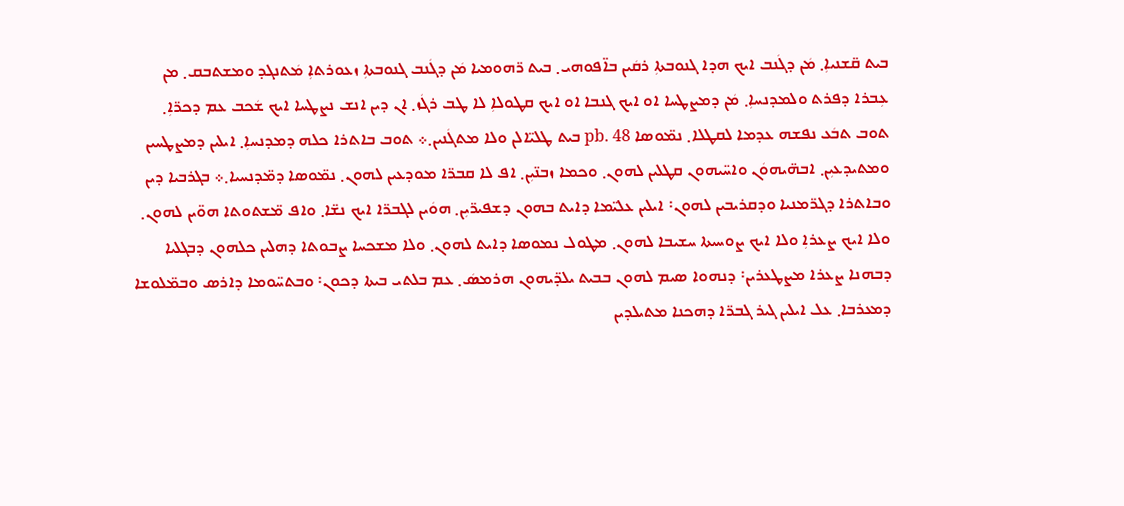ܒܝܬ ܩ̈ܫܢܝܐܼ܂ ܡܿܢ ܕܓܿܢܒ ܐܝܟ ܗܕܐ ܓܢܘܒܬܐܼ ܪܩܿܝܢ ܒܐ̈ܦܘܗܝ܂ ܒܝܬ ܪ̈ܗܘܡܝܐ ܡܿܢ ܕܓܿܢܒ ܓܢܘܒܬܐܼ ܙܥܘܪܬܐܼ ܡܿܬܢܓܕ ܘܡܫܬܒܩ܂ ܡܢ ܥܼܒܪܐ ܕܦܪܬ ܘܠܡܕܢܚܐܼ܂ ܡܿܢ ܕܡܨܛܚܐ ܐܘ ܐܝܟ ܓܢܒܐ ܐܘ ܐܝܟ ܩܛܘܠܐܼ ܠܐ ܛܒ ܪܓܿܙ܂ ܐܢ ܕܝܢ ܐܢܫ ܢܨܛܚܐ ܐܝܟ ܫܿܟܒ ܥܡ ܕܟܪ̈ܐܼ܂ ܬܘܒ ܬܒܿܥ ܢܦܫܗ ܥܕܡܐ ܠܩܛܠܐ܂ ܢܡ̈ܘܣܐ pb. 48 ܒܝܬ ܛܠܝ̈ܐܠܢ ܘܠܐ ܡܬܓܿܢܝܢ܂܀ ܬܘܒ ܒܐܬܪܐ ܟܠܗ ܕܡܕܢܚܐܼ܂ ܐܝܠܝܢ ܕܡܨܛܚܝܢ ܘܡܬܝܕܥܝܼܢ܂ ܐܒܗ̈ܝܗܘܿܢ ܘܐܚ̈ܝܗܘܢ ܩܛܠܝܢ ܠܗܘܢ܂ ܘܟܡܐ ܙܒܢ̈ܝܼܢ܂ ܐܦ ܠܐ ܩܒܪ̈ܐ ܡܘܕܥܝܢ ܠܗܘܢ܂ ܢܡ̈ܘܣܐ ܕܡ̈ܕܢܚܝܐ܂܀ ܒܓܪܒܝܐ ܕܝܢ ܘܒܐܬܪܐ ܕܓܪ̈ܡܢܝܐ ܘܕܩܪܝܒܝܢ ܠܗܘܢ܃ ܐܝܠܝܢ ܥܠܝ̈ܡܐ ܕܐܝܬ ܒܗܘܢ ܕܫܦܝܪ̈ܝܼܢ܂ ܗܘܿܝܢ ܠܓܒܪ̈ܐ ܐܝܟ ܢܫ̈ܐ܂ ܘܐܦ ܡ̈ܫܬܘܬܐ ܗܘ̈ܝܢ ܠܗܘܢ܂ ܘܠܐ ܐܝܟ ܨܥܪܐܼ ܘܠܐ ܐܝܟ ܨܘܚܝܬܐ ܚܫܝܒܐ ܠܗܘܢ܂ ܡܛܘܠ ܢܡܘܣܐ ܕܐܝܬ ܠܗܘܢ܂ ܘܠܐ ܡܫܟܚܐ ܨܒܘܬܐ ܕܗܠܝܢ ܟܠܗܘܢ ܕܒܓܠܝܐ ܕܒܗܢܐ ܨܥܪܐ ܡܨܛܥܪܝܢ܃ ܕܢܗܘܐ ܣܝܡ ܠܗܘܢ ܒܒܝܬ ܝܠܕ̈ܝܗܘܢ ܗܪܡܣܿ܂ ܥܡ ܒܠܬܝ ܒܝܬܐ ܕܟܘܢ܃ ܘܒܬܚ̈ܘܡܐ ܕܐܪܣ ܘܒܡ̈ܠܘܫܐ ܕܡܥܪܒܐ܂ ܥܠ ܐܝܠܝܢ ܓܝܪ ܓܒܪ̈ܐ ܕܗܟܢܐ ܡܬܝܠܕܝܢ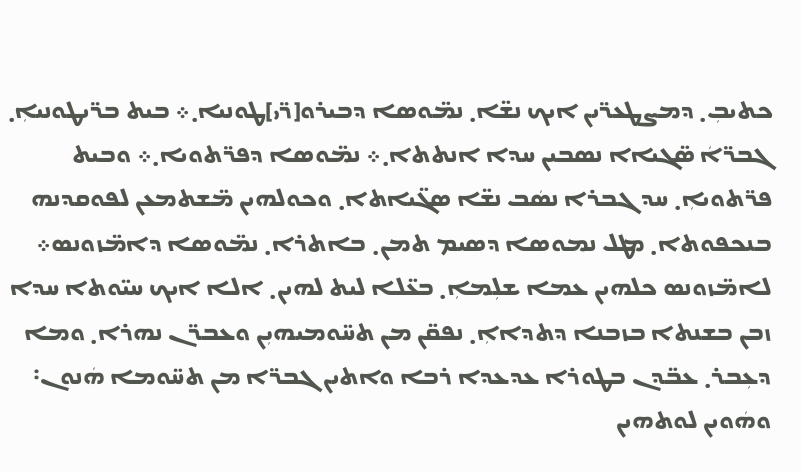ܟܬܝܒܼ܂ ܕܡܨܛܥܪ̈ܝܢ ܐܝܟ ܢܫ̈ܐ܂ ܢܡ̈ܘܣܐ ܕܒܝܪܘ[ܪ̈ܝ]ܛܘܢܝܐ܂܀ ܒܝܬ ܒܪ̈ܝܛܘܢܝܐܼ܂ ܓܒܪ̈ܐܿ ܣ̈ܓܝܐܐ ܢܣܒܝܢ ܚܕܐ ܐܢܬܬܐ܂܀ ܢܡ̈ܘܣܐ ܕܦܪ̈ܬܘܝܐ܂܀ ܘܒܝܬ ܦܪ̈ܬܘܝܐܼ܂ ܚܕ ܓܒܪܐ ܢܣܿܒ ܢܫ̈ܐ ܣܓ̈ܝܐܬܐ܂ ܘܟܘܠܗܝܢ ܡ̈ܫܬܡܥܢ ܠܦܘܩܕܢܗ ܒܢܟܦܘܬܐ܂ ܡܛܠ ܢܡܘܣܐ ܕܣܝܡ ܬܡܢ܂ ܒܐܬܪܐ܂ ܢܡ̈ܘܣܐ ܕܐܡ̈ܙܘܢܣ܀ ܠܐܡ̈ܙܘܢܣ ܟܠܗܝܢ ܥܡܐ ܫܠܼܡܐܼ܂ ܒܥ̈ܠܐ ܠܝܬ ܠܗܝܢ܂ ܐܠܐ ܐܝܟ ܚܝ̈ܘܬܐ ܚܕܐ ܙܒܢ ܒܫܢܬܐ ܒܙܒܢܐ ܕܬܕܐܐܼ܂ ܢܦܩ̈ܢ ܡܢ ܬܚ̈ܘܡܝܗܝܼܢ ܘܥܒܪ̈ܢ ܢܗܪܐ܂ ܘܡܐ ܕܥܼܒܪ܂ ܥܒ̈ܕܢ ܒܛܘܪܐ ܥܕܥܕܐ ܪܒܐ ܘܐܬܝܢ ܓܒܪ̈ܐ ܡܢ ܬܚ̈ܘܡܐ ܗܿܢܘܢ܃ ܘܗܿܘܝܢ ܠܘܬܗܝܢ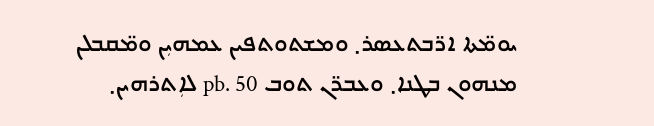ܝܘܡ̈ܬܐ ܐܪ̈ܒܬܥܣܪ܂ ܘܡܫܬܘܬܦܝܢ ܥܡܗܝܼܢ ܘܡ̈ܩܒܠܢ ܡܢܗܘܢ ܒܛܢܐ܂ ܘܥܒܪ̈ܢ ܬܘܒ pb. 50 ܠܐܼܬܪܗܝܢ܂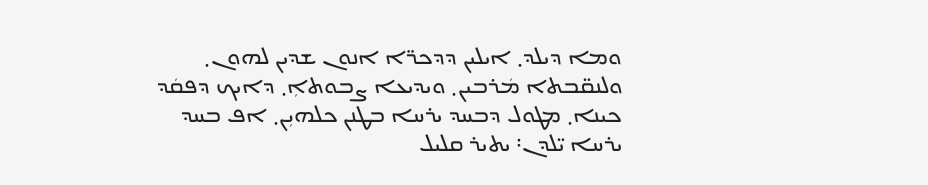ܘܡܐ ܕܝܠܕ܂ ܐܝܠܝܢ ܕܕܟܪ̈ܐ ܐܢܘܢ ܫܕܝܢ ܠܗܘܢ܂ ܘܠܢܩ̈ܒܬܐ ܡܿܪܒܝܢ܂ ܘܝܕܝܥܐ ܨܒܘܬܐܼ܂ ܕܐܝܟ ܕܦܩܿܕ ܟܝܢܐ܂ ܡܛܘܠ ܕܒܚܕ ܝܪܚܐ ܒܛܢܢ ܟܠܗܝܼܢ܂ ܐܦ ܒܚܕ ܝܪܚܐ ܝ̈ܠܕܢ܃ ܝܬܝܪ ܩܠܝܠ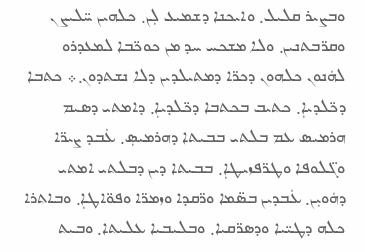ܘܒܨܝܪ ܩܠܝܠ܂ ܘܐܝܟܢܐ ܕܫܡܝܥ ܠܼܢ܂ ܟܠܗܝܢ ܚ̈ܠܝܨܢ ܘܩܪ̈ܒܬܢܝܢ܂ ܘܠܐ ܡܫܟܚ ܚܕ ܡܢ ܟܘܟ̈ܒܐ ܠܡܥܕܪܘ ܠܗܿܢܘܢ ܟܠܗܘܢ ܕܟܪ̈ܐ ܕܡܬܝܠܕܝܢ ܕܠܐ ܢܫܬܕܘܢ܂܀ ܟܬܒܐ ܕܟ̈ܠܕܝܐܼ܂ ܟܬܝܒ ܒܟܬܒܐ ܕܟ̈ܠܕܝܐܼ܂ ܕܐܡܬܝ ܕܣܝܡ ܗܪܡܝܣ ܥܡ ܒܠܬܝ ܒܒܝܬܐ ܕܗܪܡܝܣܼ܂ ܥܿܒܕ ܨܝܪ̈ܐ ܘܓ̈ܠܘܦܐ ܘܛܪ̈ܦܙܝܛܐܼ܂ ܒܒܝܬܐ ܕܝܢ ܕܒܠܬܝ ܐܡܬܝ ܕܗܿܘܝܼܢ܂ ܥܿܒܕܝܢ ܒܣ̈ܡܐ ܘܪ̈ܩܕܐ ܘܙܡܪ̈ܐ ܘܦܘ̈ܐܛܐܼ܂ ܘܒܐܬܪܐ ܟܠܗ ܕܛܝ̈ܝܐ ܘܕܣܪ̈ܩܝܐ܂ ܘܒܠܝܒܝܐ ܥܠܝܬܐ܂ ܘܒܝܬ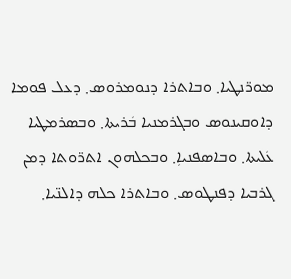ܡܘܪ̈ܢܛܝܐ܂ ܘܒܐܬܪܐ ܕܢܘܡܪܘܣ܂ ܕܥܠ ܦܘܡܐ ܕܐܘܩܝܢܘܣ ܘܒܓܪܡܢܝܐ ܒܿܪܝܬܐ܂ ܘܒܣܪܡܛܝܐ ܥܿܠܝܬܐ܂ ܘܒܐܣܦܢܝܐܼ܂ ܘܒܟܠܗܘܢ ܐܬܪ̈ܘܬܐ ܕܡܢ ܓܪܒܝܐ ܕܦܢܛܘܣ܂ ܘܒܐܬܪܐ ܟܠܗ ܕܐܠܢ̈ܝܐ܂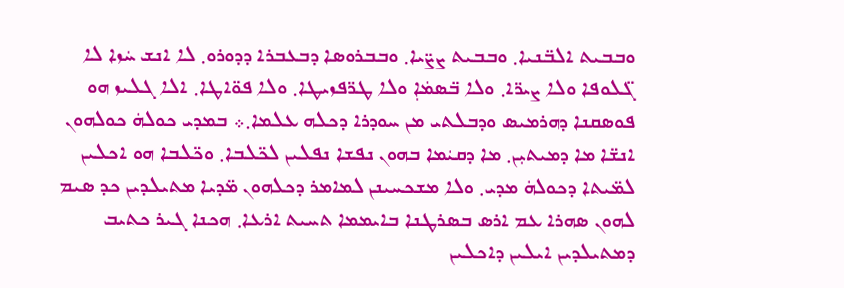ܘܒܒܝܬ ܐܠܒ̈ܢܝܐ܂ ܘܒܒܝܬ ܨܨ̈ܝܐ܂ ܘܒܒܪܘܣܐ ܕܒܥܒܪܐ ܕܕܘܪܘ܂ ܠܐ ܐܢܫ ܚܿܙܐ ܠܐ ܓ̈ܠܘܦܐ ܘܠܐ ܨܝܪ̈ܐ܂ ܘܠܐ ܒ̈ܣܡܿܐܼ ܘܠܐ ܛܪ̈ܦܙܝܛܐ܂ ܘܠܐ ܦܘ̈ܐܛܐ܂ ܐܠܐ ܓܠܝܙ ܗܘ ܦܘܣܩܢܐ ܕܗܪܡܝܣ ܘܕܒܠܬܝ ܡܢ ܚܘܕܪܐ ܕܟܠܗ ܥܠܡܐ܂܀ ܒܡܕܝ ܟܘܠܗܿ ܟܘܠܗܘܢ ܐܢܫ̈ܐ ܡܐ ܕܡܝܬܝܼܢ܂ ܡܐ ܕܩܝܿܡܐ ܒܗܘܢ ܢܦܫܐ ܢܦܠܝܢ ܠܟ̈ܠܒܐ܂ ܘܟ̈ܠܒܐ ܗܘ ܐܟܠܝܢ ܠܡ̈ܝܬܐ ܕܟܘܠܗܿ ܡܕܝ܂ ܘܠܐ ܡܫܟܚܝܢܢ ܠܡܐܡܪ ܕܟܠܗܘܢ ܡ̈ܕܝܐ ܡܬܝܠܕܝܢ ܟܕ ܣܝܡ ܠܗܘܢ ܣܗܪܐ ܥܡ ܐܪܣ ܒܣܪܛܢܐ ܒܐܝܡܡܐ ܬܚܝܬ ܐܪܥܐ܂ ܗܟܢܐ ܓܝܪ ܟܬܝܒ ܕܡܬܝܠܕܝܢ ܐܝܠܝܢ ܕܐܟܠܝܢ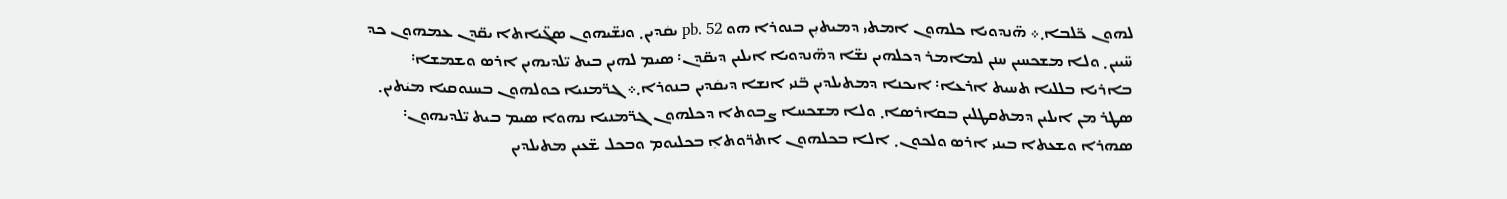ܠܗܘܢ ܟ̈ܠܒܐ܂܀ ܗ̈ܢܕܘܝܐ ܟܠܗܘܢ ܐܡܬܝ ܕܡܝܬܝܼܢ ܒܢܘܪܐ ܗܘ pb. 52 ܝܩܿܕܝܢ܂ ܘܢܫ̈ܝܗܘܢ ܣܓ̈ܝܐܬܐ ܝܩ̈ܕܢ ܥܡܗܘܢ ܟܕ ܚ̈ܝܝܢ܂ ܘܠܐ ܡܫܟܚܝܢ ܚܢܢ ܠܡܐܡܪ ܕܟܠܗܝܢ ܢܫ̈ܐ ܕܗ̈ܢܕܘܝܐ ܐܝܠܝܢ ܕܝܩ̈ܕܢ܃ ܣܝܡ ܠܗܝܢ ܒܝܬ ܝ̈ܠܕܝܗܝܢ ܐܪܣ ܘܫܡܫܐ܃ ܒܐܪܝܐ ܒܠܠܝܐ ܬܚܝܬ ܐܪܥܐ܃ ܐܝܟܢܐ ܕܡܬܝܠܕܝܢ ܒ̈ܢܝ ܐܢܫܐ ܕܝܩܿܕܝܢ ܒܢܘܪܐ܂܀ ܓܪ̈ܡܢܝܐ ܟܘܠܗܘܢ ܒܚܢܘܩܝܐ ܡܝܿܬܝܢ܂ ܣܛܪ ܡܢ ܐܝܠܝܢ ܕܡܬܩܛܠܝܢ ܒܩܐܪܣܐ܂ ܘܠܐ ܡܫܟܚܐ ܨܒܘܬܐ ܕܟܠܗܘܢ ܓܪ̈ܡܢܝܐ ܢܗܘܐ ܣܝܡ ܒܝܬ ܝ̈ܠܕܝܗܘܢ܃ ܣܗܪܐ ܘܫܥܬܐ ܒܝܢܝ ܐܪܣ ܘܠܟܘܢ܂ ܐܠܐ ܒܟܠܗܘܢ ܐܬܪ̈ܘܬܐܼ ܒܟܠܝܘܡ ܘܒܟܠ ܫ̈ܥܝܢ ܡܬܝܠܕܝܢ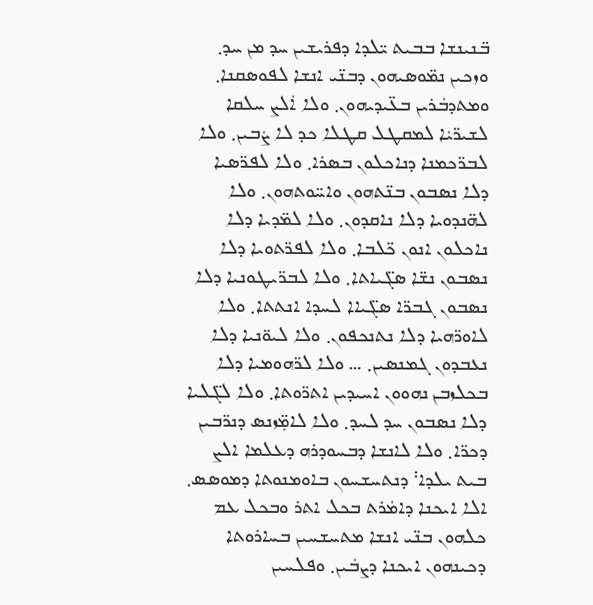ܒ̈ܢܝܢܫܐ ܒܒܝܬ ܝ̈ܠܕܐ ܕܦܪܝܫܝܢ ܚܕ ܡܢ ܚܕ܂ ܘܙܟܝܢ ܢܡ̈ܘܣܝܗܘܢ ܕܒܢ̈ܝ ܐܢܫܐ ܠܦܘܣܩܢܐ܂ ܘܡܬܕܒܿܪܝܢ ܒܥ̈ܝܕܝܗܘܢ܂ ܘܠܐ ܐܿܠܨ ܚܠܩܐ ܠܫܝܪ̈ܝܿܐ ܠܡܩܛܠ ܩܛܠܐ ܟܕ ܠܐ ܨܿܒܝܢ܂ ܘܠܐ ܠܒܪ̈ܟܡܢܐ ܕܢܐܟܠܘܢ ܒܣܪܐ܂ ܘܠܐ ܠܦܪ̈ܣܝܐ ܕܠܐ ܢܣܒܘܢ ܒܢ̈ܬܗܘܢ ܘܐܚ̈ܘܬܗܘܢ܂ ܘܠܐ ܠܗ̈ܢܕܘܝܐ ܕܠܐ ܢܐܩܕܘܢ܂ ܘܠܐ ܠܡ̈ܕܝܐ ܕܠܐ ܢܐܟܠܘܢ ܐܢܘܢ ܟ̈ܠܒܐ܂ ܘܠܐ ܠܦܪ̈ܬܘܝܐ ܕܠܐ ܢܣܒܘܢ ܢܫ̈ܐ ܣܓ̈ܝܐܬܐ܂ ܘܠܐ ܠܒܪ̈ܝܛܘܢܝܐ ܕܠܐ ܢܣܒܘܢ ܓܒܪ̈ܐ ܣܓ̈ܝܐܐ ܠܚܕܐ ܐܢܬܬܐ܂ ܘܠܐ ܠܐܘܪ̈ܗܝܐ ܕܠܐ ܢܬܢܟܦܘܢ܂ ܘܠܐ ܠܝܘ̈ܢܝܐ ܕܠܐ ܢܥܒܕܘܢ ܓܡܢܣܝܢ܂ … ܘܠܐ ܠܪ̈ܗܘܡܝܐ ܕܠܐ ܒܟܠܙܒܢ ܢܗܘܘܢ ܐܚܝܕܝܢ ܐܬܪ̈ܘܬܐ܂ ܘܠܐ ܠܓ̈ܠܝܐ ܕܠܐ ܢܣܒܘܢ ܚܕ ܠܚܕ܂ ܘܠܐ ܠܐܡܼ̈ܙܢܣ ܕܢܪ̈ܒܝܢ ܕܟܪ̈ܐ܂ ܘܠܐ ܠܐܢܫܐ ܕܒܚܘܕܪܗ ܕܥܠܡܐ ܐܠܨ ܒܝܬ ܝܠܕܐ܃ ܕܢܬܚܫܚܘܢ ܒܐܘܡܢܘܬܐ ܕܡܘܣܣ܂ ܐܠܐ ܐܝܟܢܐ ܕܐܡܿܪܬ ܒܟܠ ܐܬܪ ܘܒܟܠ ܥܡ ܟܠܗܘܢ ܒܢ̈ܝ ܐܢܫܐ ܡܬܚܫܚܝܢ ܒܚܐܪܘܬܐ ܕܟܝܢܗܘܢ ܐܝܟܢܐ ܕܨܒܿܝܢ܂ ܘܦܠܚܝܢ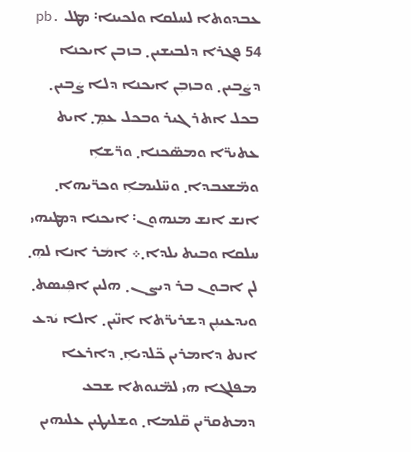ܥܒܕܘܬܐ ܠܚܠܩܐ ܘܠܟܝܢܐ܃ ܡܛܠ pb. 54 ܦܓܪܐ ܕܠܒܝܫܝܢ܂ ܒܙܒܢ ܐܝܟܢܐ ܕܨܿܒܝܢ܂ ܘܒܙܒܼܢ ܐܝܟܢܐ ܕܠܐ ܨܿܒܝܢ܂ ܒܟܠ ܐܬܪ ܓܝܪ ܘܒܟܠ ܥܡܼ܂ ܐܝܬ ܥܬܝܪ̈ܐ ܘܡܣ̈ܟܢܐ܂ ܘܪ̈ܫܐܼ ܘܡ̈ܫܥܒܕܐ܂ ܘܚ̈ܠܝܡܐܼ ܘܟܪ̈ܝܗܐ܂ ܐܢܫ ܐܢܫ ܡܢܗܘܢ܃ ܐܝܟܢܐ ܕܡܛܝܗܝ ܚܠܩܐ ܘܒܝܬ ܝܠܕܐ܂܀ ܐܡܿܪ ܐܢܐ ܠܗܼ܂ ܠܢ ܐܒܘܢ ܒܪ ܕܝܨܢ܂ ܗܠܝܢ ܐܦܼܝܣܬ܂ ܘܝܕܥܝܢܼܢ ܕܫܪܝܪ̈ܬܐ ܐܢ̈ܝܢ܂ ܐܠܐ ܝܿܕܥ ܐܢܬ ܕܐܡܪܝܢ ܟ̈ܠܕܝܐܼ܂ ܕܐܪܥܐ ܡܦܠܓܐ ܗܝ ܠܡ̈ܢܘܬܐ ܫܒܥ ܕܡܬܩܪ̈ܝܢ ܩ̈ܠܡܐ܂ ܘܫܠܝܛܝܢ ܥܠܝܗܝܢ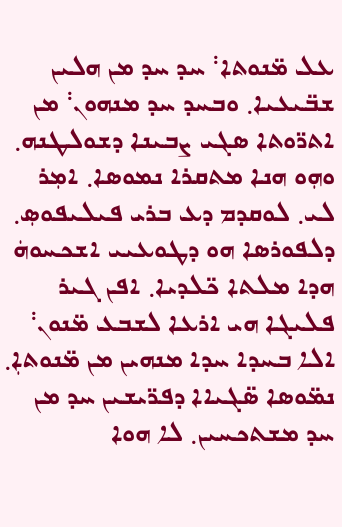ܥܠ ܡ̈ܢܘܬܐ܃ ܚܕ ܚܕ ܡܢ ܗܠܝܢ ܫܒ̈ܝܥܝܐ܂ ܘܒܚܕ ܚܕ ܡܢܗܘܢ܃ ܡܢ ܐܬܪ̈ܘܬܐ ܣܓܝ ܨܒܝܢܐ ܕܫܘܠܛܢܗ܂ ܘܗܼܘ ܗܢܐ ܡܬܩܪܐ ܢܡܘܣܐ܂ ܐܡܼܪ ܠܝ܂ ܠܘܩܕܡ ܕܥ ܒܪܝ ܦܝܠܝܦܘܣܼ܂ ܕܠܦܘܪܣܐ ܗܘ ܕܛܘܥܝܝ ܐܫܟܚܘܗܿ ܗܕܐ ܡܠܬܐ ܟ̈ܠܕܝܐ܂ ܐܦܢ ܓܝܪ ܦܠܝܓܐ ܗܝ ܐܪܥܐ ܠܫܒܥ ܡ̈ܢܘܢ܃ ܐܠܐ ܒܚܕܐ ܚܕܐ ܡܢܗܝܢ ܡܢ ܡ̈ܢܘܬܐܼ܂ ܢܡ̈ܘܣܐ ܣ̈ܓܝܐܐ ܕܦܪ̈ܝܫܝܢ ܚܕ ܡܢ ܚܕ ܡܫܬܟܚܝܢ܂ ܠܐ ܗܘܐ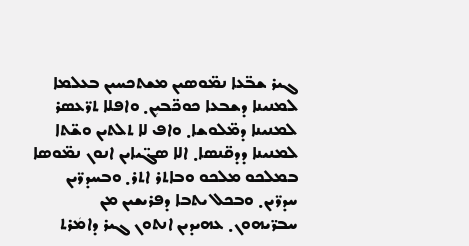ܓܝܪ ܫܒ̈ܥܐ ܢܡ̈ܘܣܝܢ ܡܫܬܟܚܝܢ ܒܥܠܡܐ ܠܡܢܝܢܐ ܕܫܒܥܐ ܟܘܟ̈ܒܝܼܢ܂ ܘܐܦܠܐ ܬܪ̈ܥܣܪ ܠܡܢܝܢܐ ܕܡ̈ܠܘܫܐ܂ ܘܐܦ ܠܐ ܬܠܬܝܢ ܘܫ̈ܬܐ ܠܡܢܝܢܐ ܕܕܩ̈ܢܣܐ܂ ܐܠܐ ܣܓ̈ܝܐܝܢ ܐܢܘܢ ܢܡ̈ܘܣܐ ܒܡܠܟܘ ܡܠܟܘ ܘܒܐܬܪ ܐܬܪ܂ ܘܒܚܕܪ̈ܝܢ ܚܕܪ̈ܝܢ܂ ܘܒܟܠ ܝܬܒܐ ܕܦܪܝܫܝܢ ܡܢ ܚܒܪ̈ܝܗܘܢ܂ ܥܗܝܕܝܢ ܐܢܬܘܢ ܓܝܪ ܕܐܡܿܪܬ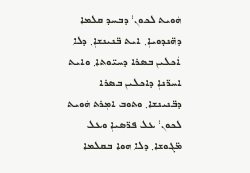ܗܿܘܝܬ ܠܟܘܢ܃ ܕܒܚܕ ܩܠܡܐ ܕܗ̈ܢܕܘܝܐܼ܂ ܐܝܬ ܒ̈ܢܝܢܫܐܼ܂ ܕܠܐ ܐܿܟܠܝܢ ܒܣܪܐ ܕܚܝ̈ܘܬܐ܂ ܘܐܝܬ ܐܚܪ̈ܢܐܼ ܕܐܟܠܝܢ ܒܣܪܐ ܕܒ̈ܢܝܢܫܐ܂ ܘܬܘܒ ܐܡܼܪܬ ܗܿܘܝܬ ܠܟܘܢ܃ ܥܠ ܦܪ̈ܣܝܐܼ ܘܥܠ ܡ̈ܓܘܫܐ܂ ܕܠܐ ܗܘܐ ܒܩܠܡܐ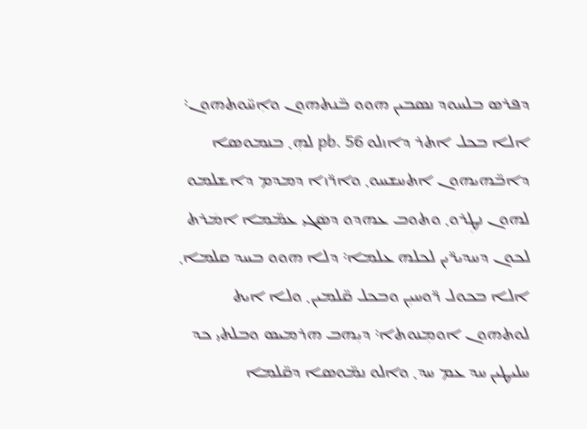ܕܦܪܣ ܒܠܚܘܕ ܢܣܒܝܢ ܗܘܘ ܒ̈ܢܬܗܘܢ ܘܐܼܚ̈ܘܬܗܘܢ܃ ܐܠܐ ܒܟܠ ܐܬܪ ܕܐܙܠܘ pb. 56 ܠܗܼ܂ ܒܢܡܘܣܐ ܕܐܒ̈ܗܝܗܘܢ ܐܬܚܫܚܘ܂ ܘܐܪ̈ܙܐ ܕܡܕܡ ܕܐܫܠܡܘ ܠܗܘܢ ܢܛܼܪܘ܂ ܘܬܘܒ ܥܗܕܘ ܕܣܿܓܝ ܥܡ̈ܡܐ ܐܡܿܪܬ ܠܟܘܢ ܕܚܕܝܪ̈ܝܢ ܠܟܠܗ ܥܠܡܐ܃ ܕܠܐ ܗܘܘ ܒܚܕ ܩܠܡܐ܂ ܐܠܐ ܒܟܘܠ ܪ̈ܘܚܝܼܢ ܘܒܟܠ ܩ̈ܠܡܝܢ܂ ܘܠܐ ܐܝܬ ܠܘܬܗܘܢ ܐܘܡܼܢܘܬܐ܃ ܕܝܼܗܒ ܗܪܡܝܣ ܘܒܠܬܝ ܟܕ ܚܠܝܛܝܢ ܚܕ ܥܡ ܚܕ܂ ܘܐܠܘ ܢܡ̈ܘܣܐ ܕܩ̈ܠܡܐ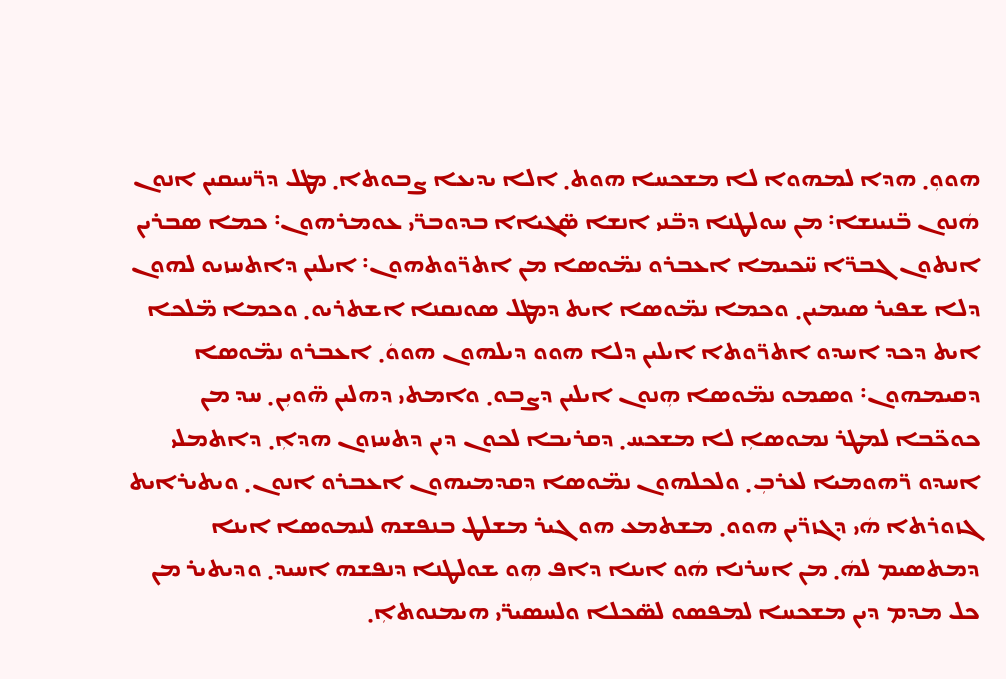ܗܘܘܼ܂ ܗܕܐ ܠܡܗܘܐ ܠܐ ܡܫܟܚܐ ܗܘܬ܂ ܐܠܐ ܝܕܝܥܐ ܨܒܘܬܐ܂ ܡܛܠ ܕܪ̈ܚܝܩܝܢ ܐܢܘܢ ܗܿܢܘܢ ܒ̈ܢܝܢܫܐ܃ ܡܢ ܚܘܠܛܢܐ ܕܒ̈ܢܝ ܐܢܫܐ ܣ̈ܓܝܐܐ ܒܕܘܒܪ̈ܝ ܥܘܡܪܗܘܢ܃ ܟܡܐ ܣܒܪܝܢ ܐܢܬܘܢ ܓܒܪ̈ܐ ܚ̈ܟܝܡܐ ܐܥܒܪܘ ܢܡ̈ܘܣܐ ܡܢ ܐܬܪ̈ܘܬܗܘܢ܃ ܐܝܠܝܢ ܕܐܬܚܙܝܘ ܠܗܘܢ ܕܠܐ ܫܦܝܪ ܣܝܡܝܢ܂ ܘܟܡܐ ܢܡ̈ܘܣܐ ܐܝܬ ܕܡܛܠ ܣܘܢܩܢܐ ܐܫܬܪܝܘ܂ ܘܟܡܐ ܡ̈ܠܟܐ ܐܝܬ ܕܟܕ ܐܚܕܘ ܐܬܪ̈ܘܬܐ ܐܝܠܝܢ ܕܠܐ ܗܘܘ ܕܝܠܗܘܢ ܗܘܘܿ܂ ܐܥܒܪܘ ܢܡ̈ܘܣܐ ܕܩܝܡܗܘܢ܃ ܘܣܡܘ ܢܡ̈ܘܣܐ ܗܼܢܘܢ ܐܝܠܝܢ ܕܨܒܘ܂ ܘܐܡܬܝ ܕܗܠܝܢ ܗ̈ܘܝܼܢ܂ ܚܕ ܡܢ ܟܘܟ̈ܒܐ ܠܡܛܪ ܢܡܘܣܐܼ ܠܐ ܡܫܟܚ܂ ܕܩܪܝܒܐ ܠܟܘܢ ܕܝܢ ܕܬܚܙܘܢ ܗܕܐܼ܂ ܕܐܬܡܠܝ ܐܚܕܘ ܪ̈ܗܘܡܝܐ ܠܥܪܒܼ܂ ܘܠܟܠܗܘܢ ܢܡ̈ܘܣܐ ܕܩܕܡܝܗܘܢ ܐܥܒܪܘ ܐܢܘܢ܂ ܘܝܬܝܪܐܝܬ ܓܙܘܪܬܐ ܗܿܝ ܕܓܙܪ̈ܝܢ ܗܘܘ܂ ܡܫܬܡܥ ܗܘ ܓܝܪ ܡܫܠܛ ܒܢܦܫܗ ܠܢܡܘܣܐ ܐܝܢܐ ܕܡܬܣܝܡ ܠܗܿ܂ ܡܢ ܐܚܪܢܐ ܗܿܘ ܐܝܢܐ ܕܐܦ ܗܼܘ ܫܘܠܛܢܐ ܕܢܦܫܗ ܐܚܝܕ܂ ܘܕܝܬܝܪ ܡܢ ܟܠ ܡܕܡ ܕܝܢ ܡܫܟܚܐ ܠܡܦܣܘ ܠܣ̈ܟܠܐ ܘܠܚܣܝܪ̈ܝ ܗܝܡܢܘܬܐܼ܂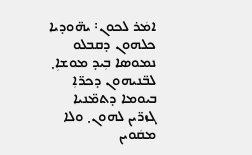ܐܡܿܪ ܠܟܘܢ܃ ܝܗ̈ܘܕܝܐ ܟܠܗܘܢ ܕܩܒܠܘ ܢܡܘܣܐ ܒܼܝܕ ܡܘܫܐܼ܂ ܠܒ̈ܢܝܗܘܢ ܕܟܪ̈ܐܼ ܒܝܘܡܐ ܕܬܡ̈ܢܝܐ ܓܙܪ̈ܝܢ ܠܗܘܢ܂ ܘܠܐ ܡܩܿܘܝܢ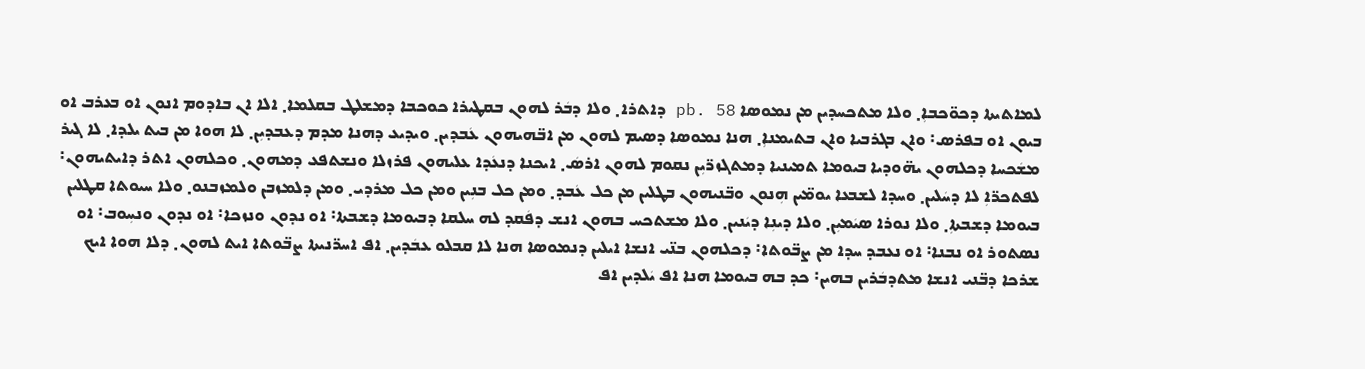ܠܡܐܬܝܬܐ ܕܟܘ̈ܟܒܐܼ܂ ܘܠܐ ܡܬܟܚܕܝܢ ܡܢ ܢܡܘܣܐ pb. 58 ܕܐܬܪܐ܂ ܘܠܐ ܕܒܿܪ ܠܗܘܢ ܒܩܛܝܪܐ ܟܘܟܒܐ ܕܡܫܠܛ ܒܩܠܡܐ܂ ܐܠܐ ܐܢ ܒܐܕܘܡ ܐܢܘܢ ܐܘ ܒܥܪܒ ܐܘ ܒܝܘܢ ܐܘ ܒܦܪܣ܃ ܘܐܢ ܒܓܪܒܝܐ ܘܐܢ ܒܬܝܡܢܐܼ܂ ܗܢܐ ܢܡܘܣܐ ܕܣܝܡ ܠܗܘܢ ܡܢ ܐܒ̈ܗܝܗܘܢ ܥܿܒܕܝܢ܂ ܘܝܕܝܥ ܕܗܢܐ ܡܕܡ ܕܥܒܕܝܼܢ܂ ܠܐ ܗܘܐ ܡܢ ܒܝܬ ܝܠܕܐ܂ ܠܐ ܓܝܪ ܡܫܿܟܚܐ ܕܟܠܗܘܢ ܝܗ̈ܘܕܝܐ ܒܝܘܡܐ ܬܡܝܢܝܐ ܕܡܬܓܙܪ̈ܝܼܢ ܢܩܘܡ ܠܗܘܢ ܐܪܣܿ܂ ܐܝܟܢܐ ܕܢܥܿܕܐ ܥܠܝܗܘܢ ܦܪܙܠܐ ܘܢܫܬܦܥ ܕܡܗܘܢ܂ ܘܟܠܗܘܢ ܐܬܪ ܕܐܝܬܝܗܘܢ܃ ܠܦܬܟܪ̈ܐܼ ܠܐ ܕܚܿܠܝܢ܂ ܘܚܕܐ ܠܫܒܥܐ ܝܘܡ̈ܝܢ ܗܼܢܘܢ ܘܒ̈ܢܝܗܘܢ ܒܛܠܝܢ ܡܢ ܟܠ ܥܿܒܕ܂ ܘܡܢ ܟܠ ܒܢܼܝܢ ܘܡܢ ܟܠ ܡܪܕܝ܂ ܘܡܢ ܕܠܡܙܒܢ ܘܠܡܙܒܢܘ܂ ܘܠܐ ܚܝܘܬܐ ܩܛܠܝܢ ܒܝܘܡܐ ܕܫܒܬܐܼ܂ ܘܠܐ ܢܘܪܐ ܣܝܿܡܝܼܢ܂ ܘܠܐ ܕܝܢܼܐ ܕܝܿܢܝܢ܂ ܘܠܐ ܡܫܬܟܚ ܒܗܘܢ ܐܢܫ ܕܦܿܩܕ ܠܗ ܚܠܩܐ ܕܒܝܘܡܐ ܕܫܒܬܐ܃ ܐܘ ܢܕܘܢ ܘܢܙܟܐ܃ ܐܘ ܢܕܘܢ ܘܢܚܼܘܒ܃ ܐܘ ܢܣܬܘܪ ܐܘ ܢܒܢܐ܃ ܐܘ ܢܥܒܕ ܚܕܐ ܡܢ ܨܒ̈ܘܬܐ܃ ܕܟܠܗܘܢ ܒܢ̈ܝ ܐܢܫܐ ܐܝܠܝܢ ܕܢܡܘܣܐ ܗܢܐ ܠܐ ܩܒܠܘ ܥܒܿܕܝܢ܂ ܐܦ ܐܚܪ̈ܢܝܬܐ ܨܒ̈ܘܬܐ ܐܝܬ ܠܗܘܢ܂ ܕܠܐ ܗܘܐ ܐܝܟ ܫܪܟܐ ܕܒ̈ܢܝ ܐܢܫܐ ܡܬܕܒܿܪܝܢ ܒܗܝܢ܃ ܟܕ ܒܗ ܒܝܘܡܐ ܗܢܐ ܐܦ ܝܿܠܕܝܢ ܐܦ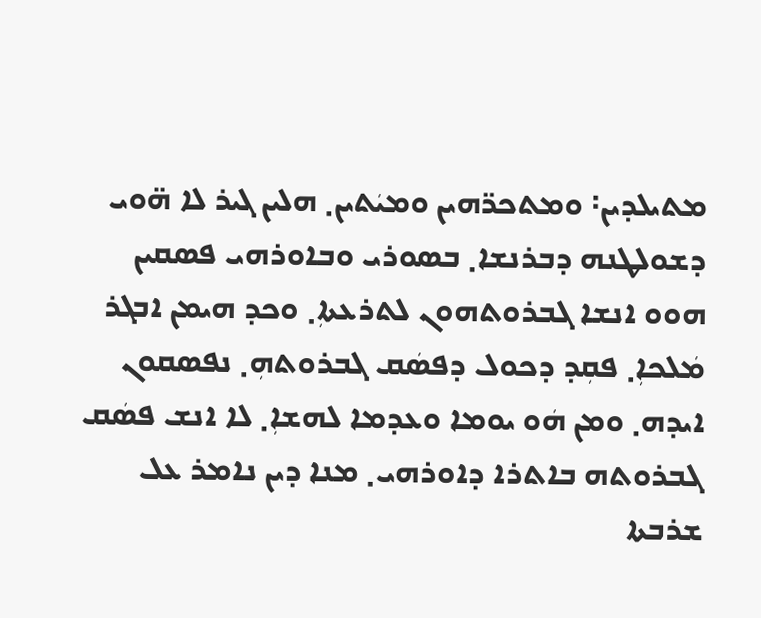ܡܬܝܠܕܝܢ܃ ܘܡܬܟܪ̈ܗܝܢ ܘܡܝܿܬܝܢ܂ ܗܠܝܢ ܓܝܪ ܠܐ ܗ̈ܘܝ ܕܫܘܠܛܢܗ ܕܒܪܢܫܐ܂ ܒܣܘܪܝ ܘܒܐܘܪܗܝ ܦܣܩܝܢ ܗܘܘ ܐܢܫܐ ܓܒܪܘܬܗܘܢ ܠܬܪܥܬܐܼ܂ ܘܟܕ ܗܝܡܢ ܐܒܓܪ ܡܿܠܟܐܼ܂ ܦܩܼܕ ܕܟܘܠ ܕܦܣܿܩ ܓܒܪܘܬܗܼ܂ ܢܦܣܩܘܢ ܐܝܕܗ܂ ܘܡܢ ܗܿܘ ܝܘܡܐ ܘܥܕܡܐ ܠܗܫܐܼ܂ ܠܐ ܐܢܫ ܦܣܿܩ ܓܒܪܘܬܗ ܒܐܬܪܐ ܕܐܘܪܗܝ܂ ܡܢܐ ܕܝܢ ܢܐܡܪ ܥܠ ܫܪܒܬܐ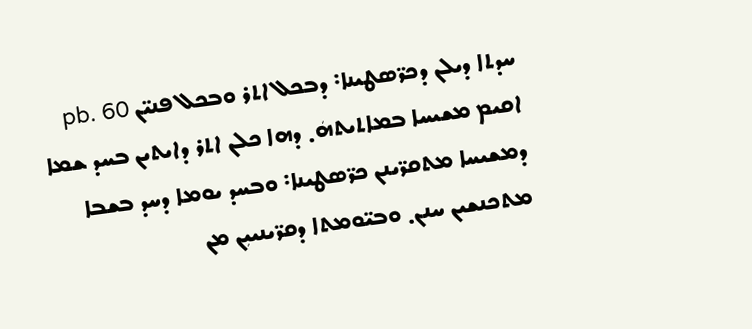ܚܕܬܐ ܕܝܠܢ ܕܟܪ̈ܣܛܝܢܐ܃ ܕܒܟܠ ܐܬܪ ܘܒܟܠ ܦܢܝ̈ܢ pb. 60 ܐܩܝܡ ܡܫܝܚܐ ܒܡܐܬܝܬܗܿ܂ ܕܗܐ ܟܠܢ ܐܬܪ ܕܐܝܬܝܢ ܒܚܕ ܫܡܐ ܕܡܫܝܚܐ ܡܬܩܪ̈ܝܢܢ ܟܪ̈ܣܛܝܢܐ܃ ܘܒܚܕ ܝܘܡܐ ܕܚܕ ܒܫܒܐ ܡܬܟܢܫܝܢ ܚܢܢ܂ ܘܒܝ̈ܘܡܬܐ ܕܩܪ̈ܝܢܝܝܼܢ ܡܢ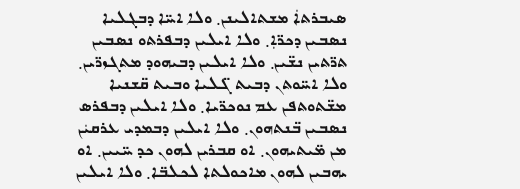ܣܝܒܪܬܐܿ ܡܫܬܐܠܝܢܢ܂ ܘܠܐ ܐܚ̈ܐ ܕܒܓܠܝܐ ܢܣܒܝܢ ܕܟܪ̈ܐܼ܂ ܘܠܐ ܐܝܠܝܢ ܕܒܦܪܬܘ ܢܣܒܝܢ ܬܪ̈ܬܝܢ ܢܫ̈ܝܢ܂ ܘܠܐ ܐܝܠܝܢ ܕܒܝܗܘܕ ܡܬܓܙܪ̈ܝܢ܂ ܘܠܐ ܐܚ̈ܘܬܢ ܕܒܝܬ ܓ̈ܠܝܐ ܘܒܝܬ ܩ̈ܫܢܝܐ ܡܫ̈ܬܘܬܦܢ ܥܡ ܢܘܟܪ̈ܝܐ܂ ܘܠܐ ܐܝܠܝܢ ܕܒܦܪܣ ܢܣܒܝܢ ܒ̈ܢܬܗܘܢ܂ ܘܠܐ ܐܝܠܝܢ ܕܒܡܕܝ ܥܪܩܝܿܢ ܡܢ ܡ̈ܝܬܝܗܘܢ܂ ܐܘ ܩܒܪܝܢ ܠܗܘܢ ܟܕ ܚ̈ܝܝܢ܂ ܐܘ ܝܗܒܝܢ ܠܗܘܢ ܡܐܟܘܠܬܐ ܠܟܠܒ̈ܐ܂ ܘܠܐ ܐܝܠܝܢ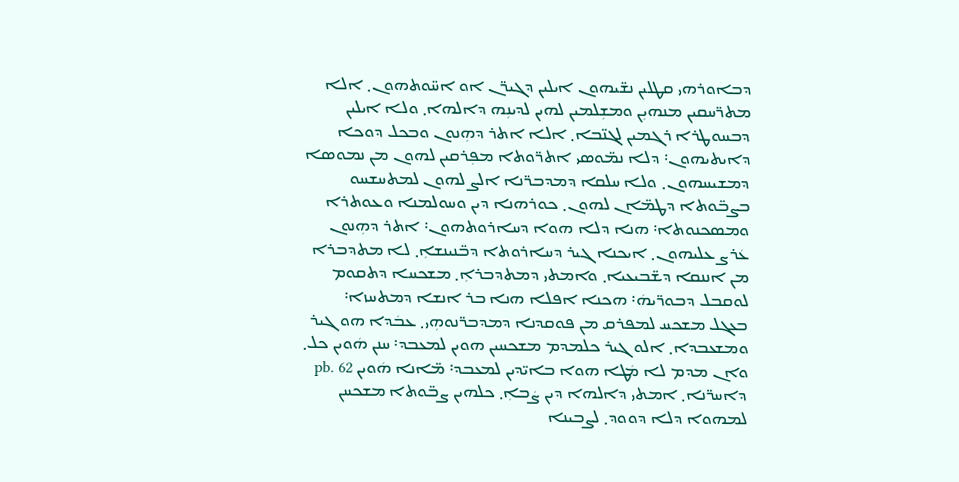ܕܒܐܘܪܗܝ ܩܛܠܝܢ ܢܫ̈ܝܗܘܢ ܐܝܠܝܢ ܕܓܝܪ̈ܢ ܐܘ ܐܚ̈ܘܬܗܘܢ܂ ܐܠܐ ܡܬܪ̈ܚܩܝܢ ܡܢܗܝܼܢ ܘܡܫܼܠܡܝܢ ܠܗܝܢ ܠܕܝܢܼܗ ܕܐܠܗܐ܂ ܘܠܐ ܐܝܠܝܢ ܕܒܚܘܛܪܐ ܪܓܡܝܢ ܠܓܢ̈ܒܐ܂ ܐܠܐ ܐܬܪ ܕܗܼܢܘܢ ܘܒܟܠ ܕܘܟܐ ܕܐܝܬܝܗܘܢ܃ ܕܠܐ ܢܡ̈ܘܣܝ ܐܬܪ̈ܘܬܐ ܡܦܼܪܩܝܢ ܠܗܘܢ ܡܢ ܢܡܘܣܐ ܕܡܫܝܚܗܘܢ܂ ܘܠܐ ܚܠܩܐ ܕܡܕܒܪ̈ܢܐ ܐܠܨ ܠܗܘܢ ܠܡܬܚܫܚܘ ܒܨܒ̈ܘܬܐ ܕܛܡ̈ܐܢ ܠܗܘܢ܂ ܟܘܪܗܢܐ ܕܝܢ ܘܚܘܠܡܢܐ ܘܥܘܬܪܐ ܘܡܣܟܢܘܬܐ܃ ܗܢܐ ܕܠܐ ܗܘܐ ܕܚܐܪܘܬܗܘܢ܃ ܐܬܪ ܕܗܼܢܘܢ ܥܿܪܨ ܥܠܝܗܘܢ܂ ܐܝܟܢܐ ܓܝܪ ܕܚܐܪܘܬܐ ܕܒ̈ܢܝܢܫܐܼ܂ ܠܐ ܡܬܕܒܪܐ ܡܢ ܐܢܢܩܐ ܕܫ̈ܒܝܥܝܐ܂ ܘܐܡܬܝ ܕܡܬܕܒܪܐܼ܂ ܡܫܟܚܐ ܕܬܩܘܡ ܠܘܩܒܠ ܕܒܘܪ̈ܝܗܿ܃ ܗܟܢܐ ܐܦܠܐ ܗܢܐ ܒܪ ܐܢܫܐ ܕܡܬܚܙܐ܃ ܒܥܓܠ ܡܫܟܚ ܠܡܦܪܩ ܡܢ ܦܘܩܕܢܐ ܕܡܕܒܪ̈ܢܘܗܼܝ܂ ܥܒܿܕܐ ܗܘ ܓܝܪ ܘܡܫܥܒܕܐ܂ ܐܠܘ ܓܝܪ ܟܠܡܕܡ ܡܫܟܚܝܢ ܗܘܝܢ ܠܡܥܒܕ܃ ܚܢܢ ܗܿܘܝܢ ܟܠ܂ ܘܐܢ ܡܕܡ ܠܐ ܡܿܛܐ ܗܘܐ ܒܐܝ̈ܕܝܢ ܠܡܥܒܕ܃ ܡ̈ܐܢܐ ܗܿܘܝܢ pb. 62 ܕܐܚܪ̈ܢܐ܂ ܐܡܬܝ ܕܐܠܗܐ ܕܝܢ ܨܿܒܐܼ܂ ܟܠܗܝܢ ܨܒ̈ܘܬܐ ܡܫܟܚܢ ܠܡܗܘܐ ܕܠܐ ܕܘܘܕ܂ ܠܨܒܝܢܐ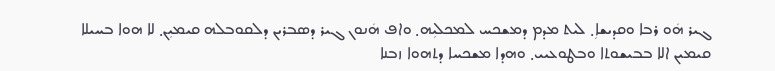ܓܝܪ ܗܿܘ ܪܒܐ ܘܩܕܝܫܐܼ܂ ܠܝܬ ܡܕܡ ܕܡܫܟܚ ܠܡܟܠܝܼܗ܂ ܘܐܦ ܗܿܢܘܢ ܓܝܪ ܕܣܒܪܝܢ ܕܠܩܘܒܠܗ ܩܝܡܝܼܢ܂ ܠܐ ܗܘܐ ܒܚܝܠܐ ܩܝܡܝܢ ܐܠܐ ܒܒܝܫܘܬܐ ܘܒܛܘܥܝܝ܂ ܘܗܕܐ ܡܫܟܚܐ ܕܬܗܘܐ ܙܒܢܐ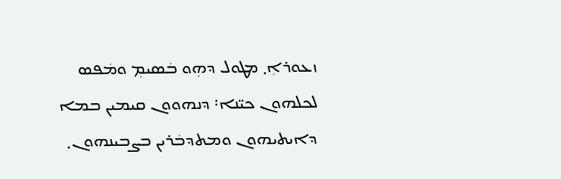ܙܥܘܪܐܼ܂ ܡܛܘܠ ܕܗܼܘ ܒܿܣܝܡܼ ܘܡܿܦܣ ܠܟܠܗܘܢ ܟܝ̈ܢܐ܃ ܕܢܗܘܘܢ ܩܝܡܝܢ ܒܡܐ ܕܐܝܬܝܗܘܢ ܘܡܬܕܒܿܪܝܢ ܒܨܒܝܢܗܘܢ܂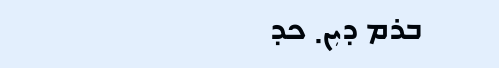ܒܪܡ ܕܝܼܢ܂ ܟܕ